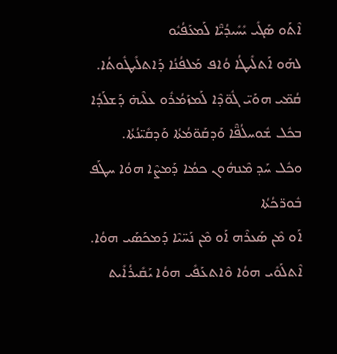ܐܶܬܰܘ ܣܰܓܺܝ ܝܺܚܺܝܕܳܝ̈ܶܐ ܠܰܡܥܰܦܳܝܽܘ
ܠܗܰܘ ܐܰܬܠܺܝܛܳܐ ܘܳܐܦ ܡܰܠܦܳܢܳܐ ܕܰܐܬܠܺܝܛܽܘܬܳܐ.
ܩܳܡ̈ܝ ܗܘܰܝ̈ ܓܽܘ̈ܕܶܐ ܠܰܡܙܰܡܳܪܽܘ ܥܠܶܝܗ̇ ܕܰܫܠܰܕܳܐ
ܒܟܽܠ ܫܽܘܚܠܳܦ̈ܶܐ ܘܰܕܩܰܘ̈ܡܳܬܳܐ ܘܰܕܩܺܝ̈ܢܳܬܳܐ.
ܘܟܽܠ ܚܰܕ ܡܶܢܗܽܘܢ ܟܡܳܐ ܕܰܡܨܶܐ ܗܘܳܐ ܚܛܰܦ ܒܽܘܪ̈ܟܳܬܳܐ
ܐܰܘ ܡܶܢ ܣܰܥܪܶܗ ܐܰܘ ܡܶܢ ܢܰܚ̈ܝܶܐ ܕܰܡܟܰܣܰܝ ܗܘܳܐ.
ܐܶܬܠܰܘܺܝ ܗܘܳܐ ܘܶܐܬܥܰܦܺܝ ܗܘܳܐ ܝܰܩܺܝܪܳܐܺܝܬ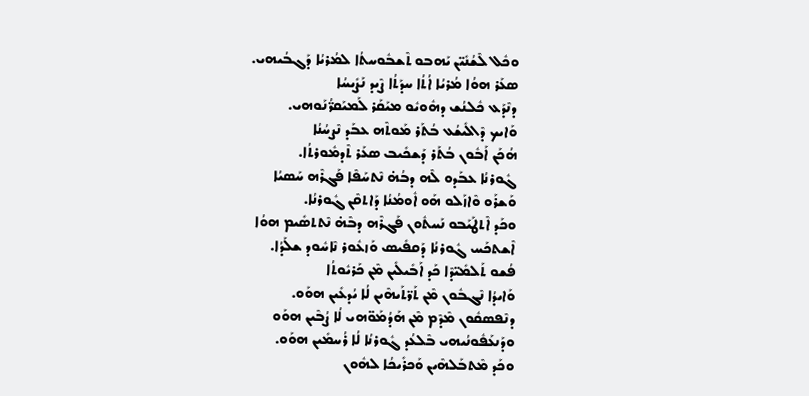ܘܟܽܠ ܠܶܫܳܢܺܝ̈ܢ ܝܰܗܒܘ ܬܶܫܒܽܘܚܬܳܐ ܠܡܳܪܝܳܐ ܕܰܓܒܳܝܗܝ.
ܣܥܰܪ ܗܘܳܐ ܡܳܪܝܳܐ ܐܳܬܳܐ ܚܕܰܬܳܐ ܨܶܝܕ ܢܰܨܺܝܚܳܐ
ܕܢܶܕܰܥ ܟܽܠܢܳܫ ܕܗܽܘܝܽܘ ܡܝܰܩܰܪ ܠܰܡܝܰܩܪ̈ܳܢܰܘܗܝ.
ܘܰܐܝܟ ܕܶܐܠܺܝܫܳܥ ܒܳܬܰܪ ܡܰܘܬܶܗ ܥܒܰܕ ܢܶܨܚܳܢܳܐ
ܗܳܟܰܢ ܐܰܒܽܘܢ ܒܳܬܰܪ ܕܰܫܟܺܝܒ ܣܥܰܪ ܬܶܕܡܽܘܪܬܳܐ.
ܓܽܘܪܢܳܐ ܥܒܰܕܘ ܠܶܗ ܕܒܳܗ̇ ܢܶܬܚܰܦܶܐ ܦܰܓܪܶܗ ܚܰܣܝܳܐ
ܘܰܫܪܰܘ ܘܶܐܙܰܠܘ ܗܰܘ ܐܽܘܡܳܢܳܐ ܕܰܐܬܩܶܢ ܓܽܘܪܢܳܐ.
ܘܟܰܕ ܐܶܬܛܰܝܰܒܘ ܢܰܚܬܽܘܢ ܦܰܓܪܶܗ ܕܒܶܗ̇ ܢܶܬܬܣܺܝܡ ܗܘܳܐ
ܐܶܫܬܟܰܚ ܓܽܘܪܢܳܐ ܕܰܩܦܺܝܣ ܘܰܙܥܽܘܪ ܢܶܐܚܽܘܕ ܫܠܰܕܳܐ.
ܦܳܫܘ ܬܰܠܡܺܝ̈ܕܶܐ ܟܰܕ ܐܰܒܺܝܠܺܝܢ ܡܶܢ ܟܰܪܝܽܘܬܳܐ
ܘܰܐܝܕܳܐ ܢܶܓܒܽܘܢ ܡܶܢ ܬܰܪ̈ܬܰܝܗܶܝܢ ܠܳܐ ܝܳܕܥܺܝܢ ܗܘܰܘ.
ܕܢܶܦܣܩܽܘܢ ܡܶܕܶܡ ܡܶܢ ܗܰܕܳܡܰܘ̈ܗܝ ܠܳܐ ܨܳܒܶܝܢ ܗܘܰܘ
ܘܕܰܢܥܰܦܽܘܢܳܝܗܝ ܒܶܠܥܳܕ ܓܽܘܪܢܳܐ ܠܳܐ ܪܳܚܡܺܝܢ ܗܘܰܘ.
ܘܟܰܕ ܡܶܬܒܰܠܗܶܝܢ ܘܰܟܪܺܝܟܳܐ ܠܗܽܘܢ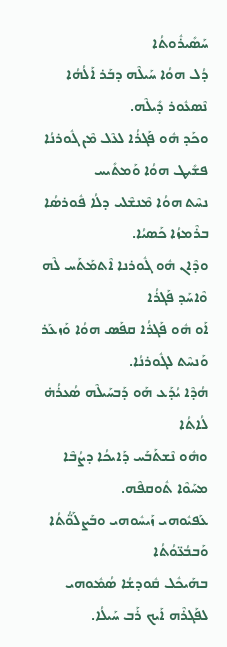ܚܰܣܺܝܪܽܘܬܳܐ
ܕܳܠ ܗܘܳܐ ܚܰܝܠܶܗ ܕܒܰܪ ܐܰܠܳܗܳܐ ܢܶܣܥܽܘܪ ܕܺܝܠܶܗ.
ܘܟܰܕ ܗܽܘ ܦܰܓܪܳܐ ܠܥܶܠ ܡܶܢ ܓܽܘܪܢܳܐ ܦܫܺܝܛ ܗܘܳܐ ܘܰܡܬܺܝܚ
ܢܚܶܬ ܗܘܳܐ ܡܶܢܫܶܠܝ ܕܠܳܐ ܦܽܘܪܣܳܐ ܒܪܶܡܙܳܐ ܟܰܣܝܳܐ.
ܘܕܶܐܢ ܗܽܘ ܓܽܘܪܢܐ ܐܶܬܡܰܬܰܚ ܠܶܗ ܘܶܐܚܰܕ ܦܰܓܪܳܐ
ܐܰܘ ܗܽܘ ܦܰܓܪܳܐ ܩܦܰܣ ܗܘܳܐ ܘܰܙܥܰܪ ܘܰܢܚܶܬ ܠܓܽܘܪܢܳܐ.
ܗܳܕܶܐ ܝܳܕܰܥ ܗܰܘ ܕܰܒܚܰܝܠܶܗ ܣܳܥܪܳܗ̇ ܠܳܐܬܳܐ
ܘܗܽܘ ܢܶܫܬܰܒܰܚ ܕܰܐܝܟܳܐ ܕܨܳܒܶܐ ܡܚܰܘܶܐ ܬܽܘܩܦܶܗ.
ܥܰܦܝܽܘܗܝ ܙܰܝܚܽܘܗܝ ܘܒܰܨܠܰܘ̈ܳܬܳܐ ܘܰܒܒܳܥ̈ܘܳܬܳܐ
ܒܗܰܝܟܽܠ ܩܽܘܕܫܳܐ ܣܳܡܽܘܗܝ ܠܦܰܓܪܶܗ ܐܰܝܟ ܪܰܒ ܚܰܝܠܳܐ.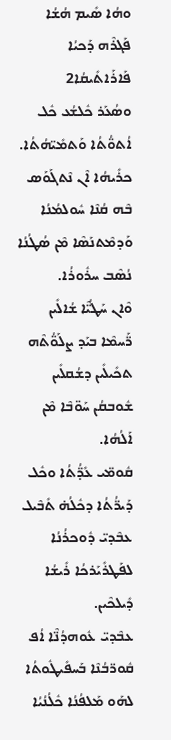ܘܗܳܐ ܣܺܝܡ ܗܳܫܳܐ ܦܰܓܪܶܗ ܕܰܟܝܳܐ ܦܰܐܪܰܐܬܺܝܩܳܐ2
ܘܣܳܥܰܪ ܟܽܠܫܳܥ ܟܽܠ ܐܳܬܘ̈ܳܬܳܐ ܘܰܬܡܺܝ̈ܗܳܬܳܐ.
ܟܪܺܝܗܳܐ ܐܶܢ ܢܶܬܓܰܘܰܣ ܒܶܗ ܩܳܢܶܐ ܚܽܘܠܡܳܢܳܐ
ܘܰܕܡܶܬܢܰܣܶܐ ܡܶܢ ܣܳܛܳܢܳܐ ܢܳܣܶܒ ܚܪܽܘܪܳܐ.
ܘܶܐܢ ܚܰܛܳܝ̈ܶܐ ܫܳܐܠܺܝܢ ܪ̈ܰܚܡܶܐ ܒܝܰܕ ܨܠܰܘ̈ܳܬܶܗ
ܬܟܺܝܠܺܝܢ ܕܫܳܩܠܺܝܢ ܫܽܘܒܩܳܢ ܚܰܘ̈ܒܶܐ ܡܶܢ ܐܰܠܳܗܳܐ.
ܩܽܘܡ̈ܝ ܥܺܕ̈ܳܬܳܐ ܘܟܽܠ ܕܰܝܪ̈ܳܬܳܐ ܕܟܽܠܳܗ̇ ܬܺܒܶܝܠ
ܥܒܶܕܝ̈ ܕܽܘܟܪܳܢܳܐ ܠܦܰܛܪܺܝܰܪܟܳܐ ܪܺܝܫܳܐ ܕܺܝܠܟܶܝܢ.
ܥܒܶܕܝ̈ ܥܽܘܗܕܳܢ̈ܶܐ ܐܳܦ ܩܽܘܪ̈ܒܳܢܶܐ ܒܰܚܦܺܝܛܽܘܬܳܐ
ܠܗܰܘ ܡܰܠܦܳܢܳܐ ܟܽܠܳܢܳܝܳܐ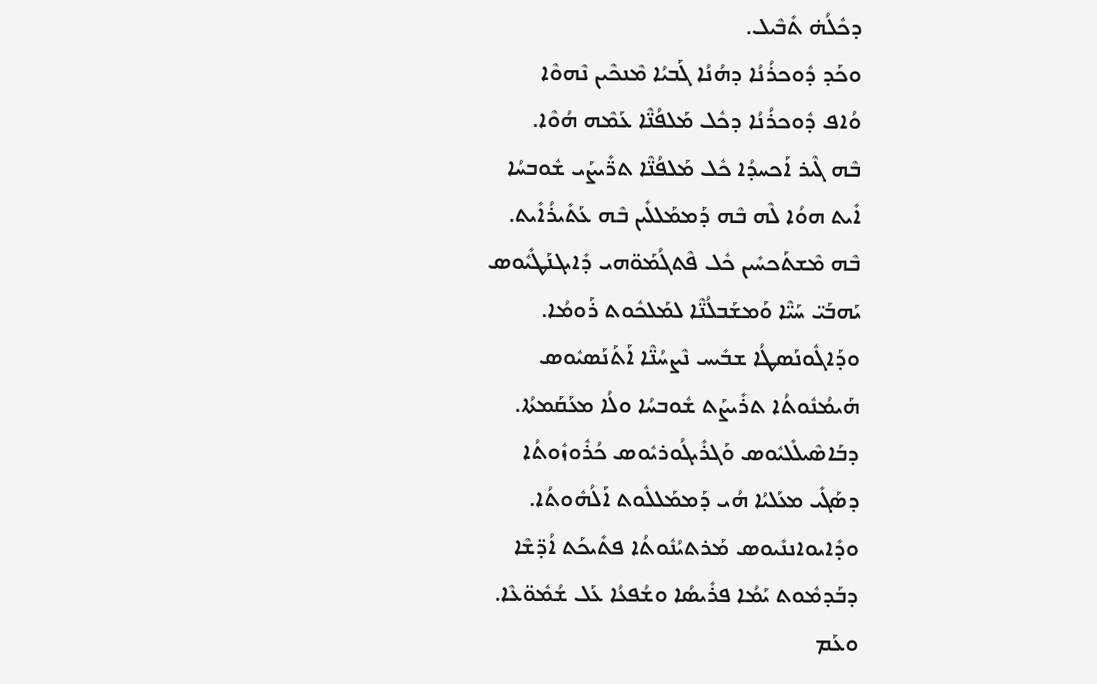ܕܟܽܠܳܗ̇ ܬܺܒܶܝܠ.
ܘܟܰܕ ܕܽܘܟܪܳܢܳܐ ܕܗܳܢܳܐ ܓܰܒܝܳܐ ܡܶܢܟܶܝܢ ܢܶܗܘܶܐ
ܘܳܐܦ ܕܽܘܟܪܳܢܳܐ ܕܟܽܠ ܡܰܠܦܳܢ̈ܶܐ ܥܰܡܶܗ ܗܳܘܶܐ.
ܒܶܗ ܓܶܝܪ ܐܰܟܚܕܳܐ ܟܽܠ ܡܰܠܦܳܢ̈ܶܐ ܬܪ̈ܺܝܨܰܝ ܫܽܘܒܚܳܐ
ܐܺܝܬ ܗܘܳܐ ܠܶܗ ܒܶܗ ܕܰܡܡܰܠܠܺܝܢ ܒܶܗ ܥܰܬܺܝܪܳܐܺܝܬ.
ܒܶܗ ܡܶܫܬܰܟܚܺܝܢ ܟܽܠ ܦܶܬܓܳܡܰܘ̈ܗܝ ܕܺܐܝܓܢܰܛܺܝܽܘܣ
ܝܰܗܒܰܝ̈ ܚܰܝ̈ܶܐ ܘܰܡܫܰܒܠܳܢ̈ܶܐ ܠܡܰܠܟܽܘܬ ܪܰܘܡܳܐ.
ܘܕܰܐܓܽܘܢܰܣܛܳܐ ܫܒܺܝܚ ܢܶܨܚܳܢ̈ܶܐ ܐܰܬܰܢܰܣܝܽܘܣ
ܗܰܝܡܳܢܽܘܬܳܐ ܬܪܺܝܨܰܬ ܫܽܘܒܚܳܐ ܘܠܳܐ ܡܥܰܩܰܡܬܳܐ.
ܕܒܰܐܣܶܝܠܺܠܝܽܘܣ ܘܰܓܪܺܝܓܳܘܪܝܽܘܣ ܟܳܪܽܘܙܽܘܬܳܐ
ܕܣܰܓܺܝ ܡܥܰܠܝܳܐ ܗܳܝ ܕܰܡܡܰܠܠܽܘܬ ܐܰܠܳܗܽܘܬܳܐ.
ܘܕܺܐܝܘܐܢܢܺܝܘܣ ܡܰܪܬܝܳܢܽܘܬܳܐ ܦܬܺܝܟܰܬ ܐܳܕ̈ܫܶܐ
ܕܒܰܕܡܽܘܬ ܝܰܡܳܐ ܦܪܺܝܣܳܐ ܘܫܳܦܥܳܐ ܥܰܠ ܫܳܡܽܘ̈ܥܶܐ.
ܘܥܰܡ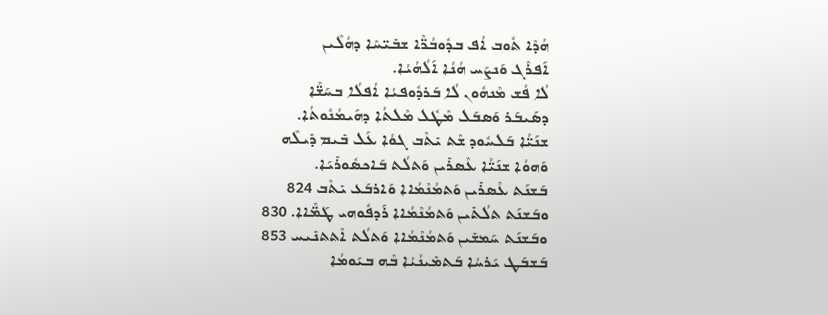ܗܳܕܶܐ ܬܽܘܒ ܐܳܦ ܒܕܽܘܒܳܪ̈ܶܐ ܫܒܺܝ̈ܚܶܐ ܕܗܳܠܶܝܢ
ܐܰܦܪܶܓ ܘܰܢܨܰܚ ܗܳܢܳܐ ܐܰܠܳܗܳܝܳܐ.
ܠܳܐ ܦܳܫ ܡܶܢܗܽܘܢ ܠܳܐ ܒܰܪܕܽܘܦܝܳܐ ܐܳܦܠܳܐ ܒܚܰܫ̈ܶܐ
ܕܣܰܝܒܰܪ ܘܰܣܒܰܠ ܡܶܛܽܠ ܡܶܠܬܳܐ ܕܗܰܝܡܳܢܽܘܬܳܐ.
ܫܢܰܝ̈ܳܐ ܒܰܠܚܽܘܕ ܫܶܬ ܝܺܬܶܒ ܓܘܳܐ ܥܰܠ ܒܺܝܡ ܕܺܝܠܶܗ
ܘܰܗܘܳܐ ܫܢܰܝ̈ܳܐ ܥܶܣܪܺܝܢ ܘܰܬܠܳܬ ܒܰܐܟܣܽܘܪܺܝܰܐ.
ܒܰܫܢܰܬ ܥܶܣܪܺܝܢ ܘܰܬܡܳܢܶܡܳܐܐ ܘܰܐܪܒܰܥ ܝܺܬܶܒ 824
ܘܒܰܫܢܰܬ ܬܠܳܬܺܝܢ ܘܰܬܡܳܢܶܡܳܐܐ ܪܰܕܦܽܘܗܝ ܛܰܡ̈ܶܐܐ. 830
ܘܒܰܫܢܰܬ ܚܰܡܫܺܝܢ ܘܰܬܡܳܢܶܡܳܐܐ ܘܰܬܠܳܬ ܐܶܬܬܢܺܝܚ 853
ܒܰܫܒܰܛ ܝܰܪܚܳܐ ܒܰܬܡܺܝܢܳܝܳܐ ܒܶܗ ܒܝܰܘܡܳܐ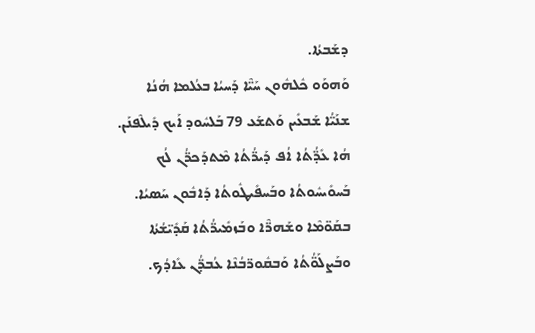ܕܫܰܒܬܳܐ.
ܘܰܗܘܰܘ ܟܽܠܗܽܘܢ ܚܰܝ̈ܶܐ ܕܰܚܝܳܐ ܒܥܳܠܡܐ ܗܳܢܳܐ
ܫܢܰܝ̈ܳܐ ܫܰܒܥܺܝܢ ܘܰܬܫܰܥ 79 ܒܰܠܚܽܘܕ ܐܰܝܟ ܕܺܝܠܶܦܢܰܢ.
ܗܳܐ ܥܺܕ̈ܳܬܳܐ ܐܳܦ ܕܰܝܪ̈ܳܬܳܐ ܡܶܬܕܰܟܪ̈ܳܢ ܠܳܟ
ܒܰܚܘܺܝܚܽܘܬܳܐ ܘܒܰܚܦܺܝܛܽܘܬܳܐ ܕܰܐܒܽܘܢ ܚܰܣܝܳܐ.
ܒܩܰܘ̈ܡܶܐ ܘܫܰܗܪ̈ܶܐ ܘܒܰܙܡܺܝܪ̈ܳܬܳܐ ܩܰܕܺܝ̈ܫܳܬܳܐ
ܘܒܰܨܠܰܘ̈ܳܬܳܐ ܘܰܒܩܽܘܪ̈ܒܳܢܶܐ ܥܳܒܕ̈ܳܢ ܥܺܐܕܳܟ.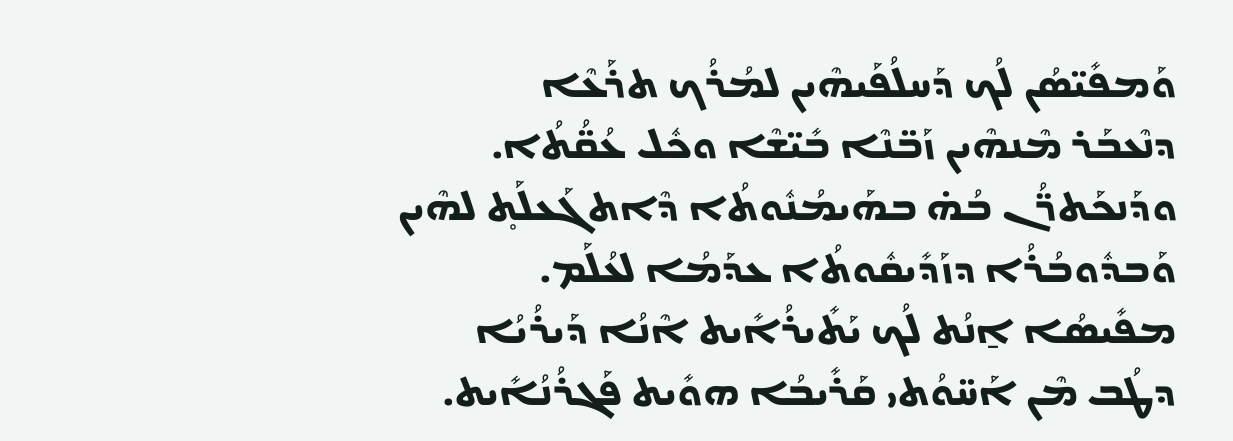ܘܰܡܦܺܝ̈ܣܳܢ ܠܳܟ ܕܰܚܠܳܦܰܝܗܶܝܢ ܠܡܳܪܳܟ ܬܪܰܥܶܐ
ܕܢܶܥܒܰܪ ܡܶܢܗܶܝܢ ܙܰܒ̈ܢܶܐ ܒܺܝ̈ܫܶܐ ܘܟܽܠ ܥܳܩ̈ܳܬܳܐ.
ܘܕܰܢܟܰܬܪ̈ܳܢ ܒܳܗ̇ ܒܗܰܝܡܳܢܽܘܬܳܐ ܕܶܐܬܓܰܥܠܰܬ̥ ܠܗܶܝܢ
ܘܰܒܕܽܘܒܳܪܳܐ ܕܙܰܕܺܝܩܽܘܬܳܐ ܥܕܰܡܳܐ ܠܥܳܠܰܡ.
ܡܦܺܝܣܳܐ ܐ̱ܢܳܬ ܠܳܟ ܝܰܬܺܝܪܳܐܺܝܬ ܐܶܢܳܐ ܕܰܝܪܳܝܳܐ
ܕܛܳܒ ܡܶܢ ܐܰܚ̈ܘܳܬܝ ܩܰܪܺܝܒܳܐ ܗܘܺܝܬ ܦܰܓܪܳܢܳܐܺܝܬ.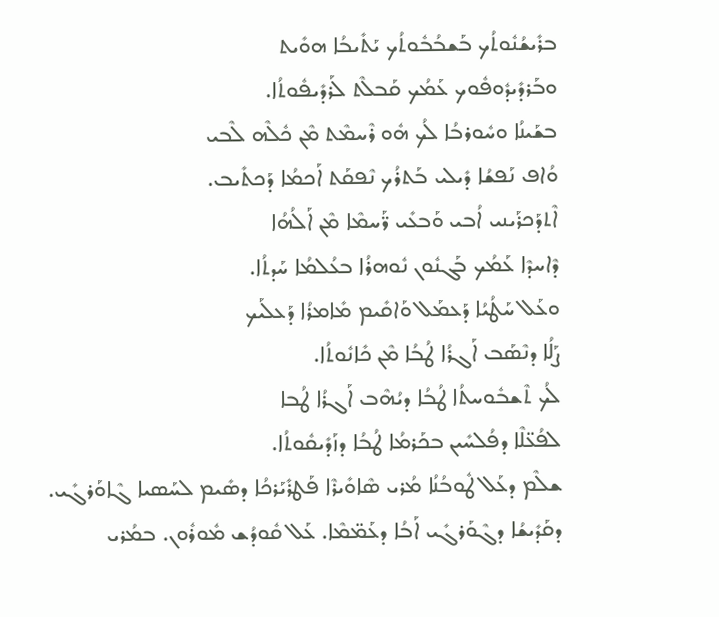ܒܪܺܝܫܳܢܽܘܬܳܟ ܒܰܫܒܳܒܽܘܬܳܟ ܝܰܬܺܝܒܳܐ ܗܘܺܝܬ
ܘܒܰܪܕܺܝܕܽܘܦܽܘܟ ܥܰܡܳܟ ܩܰܒܠܶܬ ܠܰܪܕܺܝܦܽܘܬܳܐ.
ܒܫܰܝܢܳܐ ܘܚܽܘܪܒܳܐ ܠܳܟ ܗܽܘ ܪܶܚܡܶܬ ܡܶܢ ܟܽܠܶܗ ܠܶܒܝ
ܘܳܐܦ ܢܰܦܫܳܐ ܕܺܝܠܝ ܒܰܬܪܳܟ ܢܶܦܩܰܬ ܐܰܟܡܳܐ ܕܰܟܬܺܝܒ.
ܐܶܬܕܰܟܪܰܝܢܝ ܐܳܒܝ ܘܰܒܥܺܝ ܪ̈ܰܚܡܶܐ ܡܶܢ ܐܰܠܳܗܳܐ
ܕܶܐܚܕܶܐ ܥܰܡܳܟ ܒܰܓܢܽܘܢ ܢܽܘܗܪܳܐ ܒܥܳܠܡܳܐ ܚܰܕܬܳܐ.
ܘܥܰܠ ܚܰܛܳܝܳܐ ܕܰܥܡܰܠ ܘܰܐܩܺܝܡ ܡܺܐܡܪܳܐ ܕܰܥܠܰܝܟ
ܨܰܠܳܐ ܕܢܶܣܰܒ ܐܰܓܪܳܐ ܛܳܒܳܐ ܡܶܢ ܟܺܐܢܽܘܬܳܐ.
ܠܳܟ ܬܶܫܒܽܘܚܬܳܐ ܛܳܒܳܐ ܕܝܳܗܶܒ ܐܰܓܪܳܐ ܛܳܒܐ
ܠܦܳܥ̈ܠܶܐ ܕܦܳܠܚܺܝܢ ܒܟܰܪܡܳܐ ܛܳܒܳܐ ܕܙܰܕܺܝܩܽܘܬܳܐ.
ܫܠܶܡ ܕܥܰܠ ܛܽܘܒܳܢܳܐ ܡܳܪܝ ܣܶܐܘܺܝܪܶܐ ܦܰܛܪܺܝܰܪܟܳܐ ܕܣܺܝܡ ܠܚܰܣܝܐ ܓܶܐܘܰܪܓܺܝ.
ܕܩܰܕܺܝܫܳܐ ܕܓܶܘܰܪܓܺܝ ܐܰܒܳܐ ܕܥܰܡ̈ܡܶܐ. ܥܰܠ ܩܽܘܕܳܫ ܡܽܘܪܽܘܢ. ܒܡܳܪܝ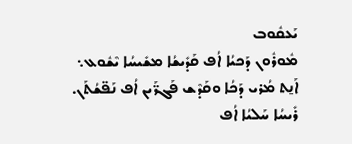ܝܰܥܩܽܘܒ
ܡܽܘܪܽܘܢ ܕܰܟܝܳܐ ܐܳܦ ܩܰܕܺܝܫܳܐ ܡܫܺܝܚܳܐ ܝܶܫܽܘܥ܆
ܐܰܢ̱ܬ ܡܳܪܝ ܕܰܟܳܐ ܘܩܰܕܶܫ ܦܰܓܪ̈ܰܝܢ ܐܳܦ ܢܰܦ̈ܫܳܬܰܢ.
ܪܺܝܚܳܐ ܚܰܠܝܳܐ ܐܳܦ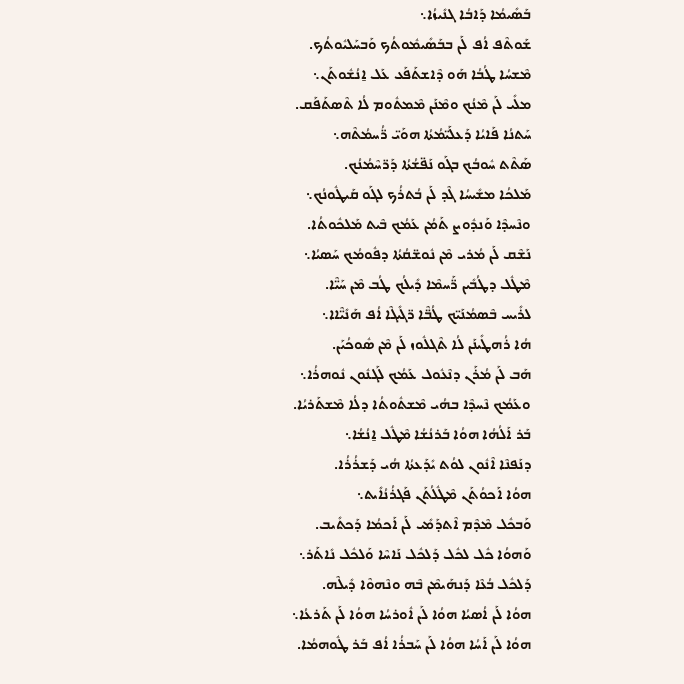ܒܰܣܺܝܡܳܐ ܕܰܐܒܳܐ ܓܢܺܝܙܳܐ܆
ܫܰܘܬܶܦ ܐܳܦ ܠܰܢ ܒܒܰܣܺܝܡܽܘܬܳܟ ܘܰܒܚܰܠܝܽܘܬܳܟ.
ܡܶܫܚܳܐ ܛܳܒܳܐ ܗܰܘ ܕܶܐܫܬܰܦܰܥ ܥܰܠ ܐ̱ܢܳܫܽܘܬܰܢ܆
ܡܠܺܝ ܠܰܢ ܡܶܢܳܟ ܘܡܶܢܰܢ ܡܶܡܬܽܘܡ ܠܳܐ ܬܶܣܬܰܦܰܩ.
ܚܰܬܢܳܐ ܦܰܐܝܳܐ ܕܰܥܠܰܝ̈ܡܳܬܳܐ ܗܘܰܝ̈ ܪ̈ܳܚܡܳܬܶܗ܆
ܣܰܬܶܬ ܚܽܘܒܳܟ ܒܓܰܘ ܢܰܦ̈ܫܳܬܳܐ ܕܰܪ̈ܚܶܡܳܢܳܟ.
ܡܰܠܟܳܐ ܡܫܺܝܚܳܐ ܓܶܕ ܠܰܢ ܒܳܬܪܳܟ ܠܓܰܘ ܩܰܝܛܽܘܢܳܟ܆
ܘܢܶܚܕܶܐ ܘܰܢܕܽܘܨ ܬܰܡܳܢ ܥܰܡܳܟ ܒܶܝܬ ܡܰܠܟܽܘܬܳܐ.
ܢܰܫܶܩ ܠܰܢ ܡܳܪܝ ܡܶܢ ܢܽܘܫ̈ܩܳܬܳܐ ܕܦܽܘܡܳܟ ܚܰܣܝܳܐ܆
ܡܶܛܽܠ ܕܛܳܒܺܝܢ ܪ̈ܰܚܡܶܐ ܕܺܝܠܳܟ ܛܳܒ ܡܶܢ ܚܰܝ̈ܶܐ.
ܠܪܺܝܚ ܒܶܣܡܳܢܰܝ̈ܟ ܛܳܒ̈ܶܐ ܪ̈ܓܺܝܓܶܐ ܐܳܦ ܗܰܢܺܝ̈ܶܐܐ܆
ܗܳܐ ܪܳܗܛܺܝܢܰܢ ܠܳܐ ܬܶܓܠܽܘܙ ܠܰܢ ܡܶܢ ܣܽܘܟܳܝܰܢ.
ܗܰܒ ܠܰܢ ܡܳܪܰܢ ܕܢܶܥܽܘܠ ܥܰܡܳܟ ܠܰܓܢܽܘܢ ܢܽܘܗܪܳܐ܆
ܘܥܰܡܳܟ ܢܶܚܕܶܐ ܒܗܳܝ ܡܶܫܬܽܘܬܳܐ ܕܠܳܐ ܡܶܫܬܰܪܝܳܐ.
ܒܰܪ ܐܰܠܳܗܳܐ ܗܘܳܐ ܒܰܪܢܳܫܳܐ ܡܶܛܽܠ ܐ̱ܢܳܫܳܐ܆
ܕܢܰܦܢܶܐ ܐܶܢܽܘܢ ܠܘܳܬ ܝܺܕܰܥܬܳܐ ܗܳܝ ܕܰܫܪܳܪܳܐ.
ܗܘܳܐ ܐܰܟܘܳܬܰܢ ܡܶܛܽܠܳܬܰܢ ܦܰܓܪܳܢܳܐܺܝܬ܆
ܘܰܒܟܽܠ ܡܶܕܶܡ ܐܶܬܕܰܡܺܝ ܠܰܢ ܐܰܟܡܳܐ ܕܰܟܬܺܝܒ.
ܘܰܗܘܳܐ ܟܽܠ ܠܟܽܠ ܕܰܠܟܽܠ ܢܰܐܚܶܐ ܘܰܠܟܽܠ ܢܺܐܬܰܪ܆
ܕܰܠܟܽܠ ܒܳܥܶܐ ܕܰܢܗܰܝܡܶܢ ܒܶܗ ܘܢܶܗܘܶܐ ܕܺܝܠܶܗ.
ܗܘܳܐ ܠܰܢ ܐܳܣܝܳܐ ܗܘܳܐ ܠܰܢ ܐܽܘܪܚܳܐ ܗܘܳܐ ܠܰܢ ܬܰܪܥܳܐ܆
ܗܘܳܐ ܠܰܢ ܐܰܚܳܐ ܗܘܳܐ ܠܰܢ ܚܰܒܪܳܐ ܐܳܦ ܒܰܪ ܛܽܘܗܡܳܐ.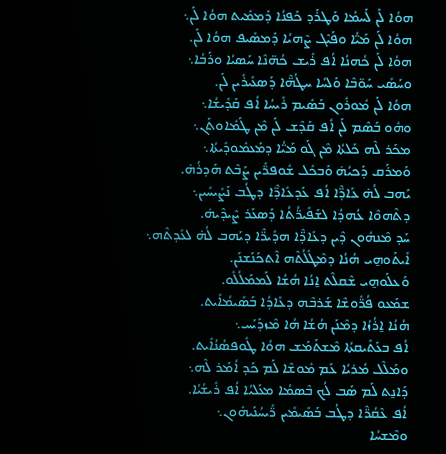ܗܘܳܐ ܠܰܢ ܠܰܚܡܳܐ ܘܰܛܪܰܕ ܟܰܦܢܳܐ ܕܰܡܡܺܝܬ ܗܘܳܐ ܠܰܢ܆
ܗܘܳܐ ܠܰܢ ܡܰܝ̈ܳܐ ܘܦܰܝܶܓ ܨܶܗܝܳܐ ܕܰܡܣܺܝܦ ܗܘܳܐ ܠܰܢ.
ܗܘܳܐ ܠܰܢ ܟܳܗܢܳܐ ܐܳܦ ܪܺܝܫ ܟܳܗ̈ܢܶܐ ܚܰܣܝܳܐ ܘܪܰܒܳܐ܆
ܘܚܰܣܺܝ ܚܰܘ̈ܒܶܐ ܘܰܠܚܳܐ ܚܛܳܗ̈ܶܐ ܕܰܣܥܺܝܪܺܝܢ ܠܰܢ.
ܗܘܳܐ ܠܰܢ ܡܽܘܪܽܘܢ ܒܰܣܺܝܡ ܪܺܝܚܳܐ ܐܳܦ ܩܰܕܺܝܫܳܐ܆
ܘܗܽܘ ܒܰܣܶܡ ܠܰܢ ܐܳܦ ܩܰܕܶܫ ܠܰܢ ܡܶܢ ܛܰܡܽܐܘܬܰܢ܆
ܡܟܰܪ ܠܶܗ ܟܰܠܬܳܐ ܡܶܢ ܓܰܘ ܡܰܝ̈ܳܐ ܕܡܰܥܡܽܘܕܺܝܬܳܐ܆
ܘܰܡܪܰܩ ܕܰܟܝܳܗ̇ ܘܰܒܟܽܠ ܫܽܘܦܪ̈ܺܝܢ ܨܰܒܶܬ ܗܰܕܪܳܗ̇.
ܝܰܗܒ ܠܳܗ̇ ܥܺܐܕ̈ܶܐ ܐܳܦ ܥܰܕܥܺܐܕ̈ܶܐ ܕܛܳܒ ܢܰܨܺܝܚܺܝܢ܆
ܕܬܶܗܘܶܐ ܥܳܗܕܳܐ ܠܫܰܦܺܝܪ̈ܳܬܳܐ ܕܰܣܥܰܪ ܨܶܝܕܶܝܗ̇.
ܚܰܕ ܡܶܢܗܽܘܢ ܕܶܝܢ ܕܥܺܐܕ̈ܶܐ ܗܕܺܝܪ̈ܶܐ ܕܝܰܗܒ ܠܳܗ̇ ܠܥܺܕܬܶܗ܆
ܐܺܝܬܰܘܗ̱ܝ ܗܳܢܳܐ ܕܡܶܛܽܠܳܬܶܗ ܐܶܬܟܰܢܰܫܢܰܢ.
ܘܰܥܠܰܘܗ̱ܝ ܫܶܩܠܶܬ ܐ̱ܢܳܐ ܗܳܫܳܐ ܠܰܡܡܰܠܳܠܽܘ.
ܫܡܰܥܘ ܦܳܪ̈ܽܘܫܶܐ ܫܰܪܒܶܗ ܕܥܺܐܕܳܐ ܒܰܣܺܝܡܳܐܺܝܬ.
ܗܳܢܳܐ ܐ̱ܪܳܙܳܐ ܕܡܶܢܰܢ ܗܳܫܳܐ ܗܳܐ ܡܶܙܕܰܝܰܚ܆
ܐܳܦ ܒܥܰܬܺܝܩܬܳܐ ܡܶܫܬܰܡܰܫ ܗܘܳܐ ܛܽܘܦܣܳܢܳܐܺܝܬ.
ܘܡܰܠܶܠ ܡܳܪܝܳܐ ܥܰܡ ܡܽܘܫܶܐ ܠܰܡ ܟܰܕ ܐܳܡܰܪ ܠܶܗ܆
ܕܰܐܢ̱ܬ ܠܰܡ ܣܰܒ ܠܳܟ ܒܶܣܡܳܐ ܡܥܰܠܝܳܐ ܐܳܦ ܪܺܝܫܳܝܳܐ.
ܐܳܦ ܥܶܩܳܪ̈ܶܐ ܕܛܳܒ ܒܰܣܺܝܡܺܝܢ ܪ̈ܺܝܚܳܢܰܝܗܽܘܢ܆
ܘܡܶܫܚܳܐ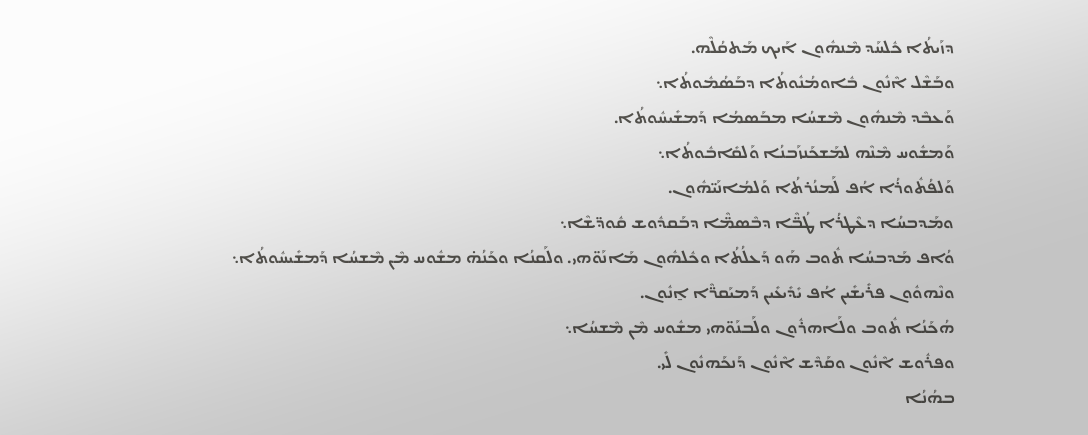ܕܙܰܝܬܳܐ ܟܽܠܚܰܕ ܡܶܢܗܽܘܢ ܐܰܝܟ ܡܰܬܩܳܠܶܗ.
ܘܒܰܫܶܠ ܐܶܢܽܘܢ ܒܽܐܘܡܳܢܽܘܬܳܐ ܕܒܰܣܳܡܽܘܬܳܐ܆
ܘܰܥܒܶܕ ܡܶܢܗܽܘܢ ܡܶܫܚܳܐ ܡܒܰܣܡܳܐ ܕܰܡܫܺܝܚܽܘܬܳܐ.
ܘܰܡܫܽܘܚ ܡܶܢܶܗ ܠܡܰܫܟܰܢܙܰܒܢܳܐ ܘܰܠܩܺܐܒܽܘܬܳܐ܆
ܘܰܠܦܳܬܽܘܪܳܐ ܐܳܦ ܠܰܡܢܳܪܬܳܐ ܘܰܠܡܳܐܢܰܝ̈ܗܽܘܢ.
ܘܡܰܕܒܚܳܐ ܕܥܶܛܪܳܐ ܛܳܒ̈ܶܐ ܕܒܶܣܡ̈ܶܐ ܕܒܰܩܕܽܘܫ ܩܽܘܕ̈ܫܶܐ܆
ܘܳܐܦ ܡܰܕܒܚܳܐ ܬܽܘܒ ܗܰܘ ܕܰܥܠܳܬܳܐ ܘܟܽܠܗܽܘܢ ܡܰܐܢܰܘ̈ܗܝ. ܘܠܰܩܢܳܐ ܘܟܰܢܳܗ̇ ܡܫܽܘܚ ܡܶܢ ܡܶܫܚܳܐ ܕܰܡܫܺܝܚܽܘܬܳܐ܆
ܘܢܶܗܘܽܘܢ ܦܪܺܝܫܺܝܢ ܐܳܦ ܝܺܕܺܝܥܺܝܢ ܕܰܡܝܰܩܪ̈ܶܐ ܐ̱ܢܽܘܢ.
ܗܳܟܰܢܳܐ ܬܽܘܒ ܘܠܰܐܗܪܽܘܢ ܘܠܰܒܢܰܘ̈ܗܝ ܡܫܽܘܚ ܡܶܢ ܡܶܫܚܳܐ܆
ܘܦܪܽܘܫ ܐܶܢܽܘܢ ܘܩܰܕܶܫ ܐܶܢܽܘܢ ܕܰܢܟܰܗܢܽܘܢ ܠܺܝ.
ܒܗܳܢܳܐ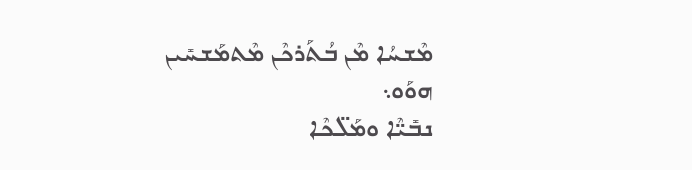ܡܶܫܚܳܐ ܡܶܢ ܒܳܬܰܪܟܶܢ ܡܶܬܡܰܫܚܺܝܢ ܗܘܰܘ܆
ܢܒܺܝ̈ܶܐ ܘܡܰܠ̈ܟܶܐ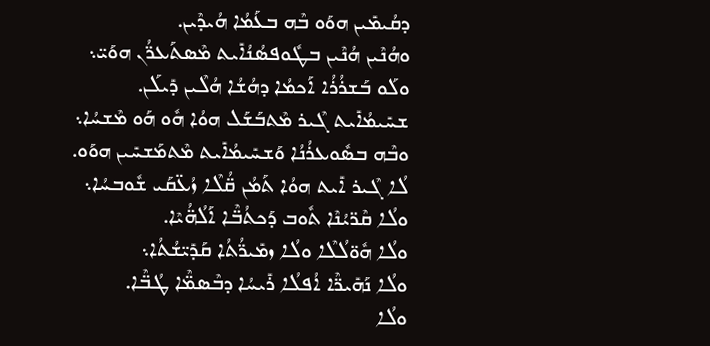ܕܩܳܝܡܺܝܢ ܗܘܰܘ ܒܶܗ ܒܥܰܡܳܐ ܗܳܝܕܶܝܢ.
ܘܗܳܢܶܝܢ ܗܳܢܶܝܢ ܒܛܽܘܦܣܳܢܳܐܺܝܬ ܡܶܣܬܰܥܪ̈ܳܢ ܗܘܰܝ̈܆
ܘܠܰܘ ܒܰܫܪܳܪܳܐ ܐܰܟܡܳܐ ܕܗܳܫܳܐ ܗܳܠܶܝܢ ܕܺܝܠܰܢ.
ܫܚܺܝܡܳܐܺܝܬ ܓܶܝܪ ܡܶܬܒܰܫܰܠ ܗܘܳܐ ܗܽܘ ܗܰܘ ܡܶܫܚܳܐ܆
ܘܒܶܗ ܒܣܽܘܥܪܳܢܳܐ ܘܰܫܚܺܝܡܳܐܺܝܬ ܡܶܬܡܰܫܚܺܝܢ ܗܘܰܘ.
ܠܳܐ ܓܶܝܪ ܐܺܝܬ ܗܘܳܐ ܬܰܡܳܢ ܩ̈ܳܠܶܐ ܙܳܥ̈ܩܰܝ ܫܽܘܒܚܳܐ܆
ܘܠܳܐ ܩܶܪ̈ܝܳܢܶܐ ܬܽܘܒ ܕܰܟܬܳܒ̈ܶܐ ܐܰܠܳܗ̈ܳܝܶܐ.
ܘܠܳܐ ܗܽܘ̈ܠܳܠܶܐ ܘܠܳܐ ܙܡܺܝܪ̈ܳܬܳܐ ܩܰܕܺܝ̈ܫܳܬܳܐ܆
ܘܠܳܐ ܢܰܗܺܝܪ̈ܶܐ ܐܳܦܠܳܐ ܪܺܝܚܳܐ ܕܒܶܣܡ̈ܶܐ ܛܳܒ̈ܶܐ.
ܘܠܳܐ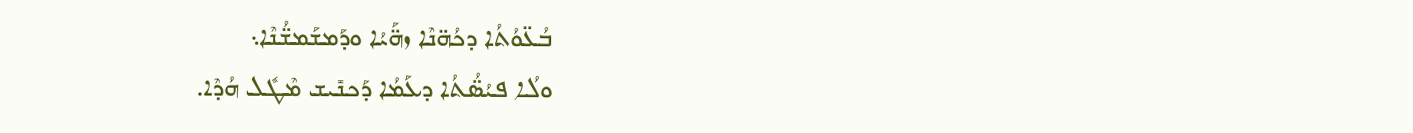ܒܳܥ̈ܘܳܬܳܐ ܕܟܳܗ̈ܢܶܐ ܙܗ̈ܰܝܳܐ ܘܕܰܡܫܰܡܫ̈ܳܢܶܐ܆
ܘܠܳܐ ܦܝܳܣ̈ܳܬܳܐ ܕܥܰܡܳܐ ܕܰܟܢܺܝܫ ܡܶܛܽܠ ܗܳܕܶܐ.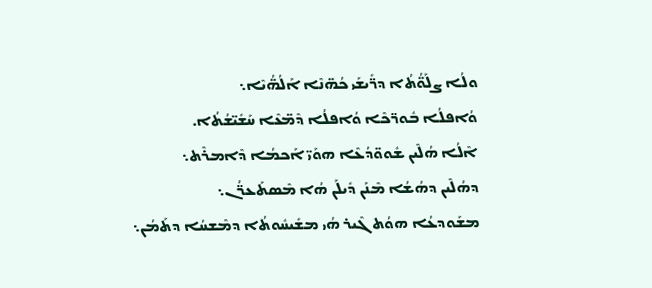ܘܠܳܐ ܨܠܰܘ̈ܳܬܳܐ ܕܪ̈ܺܝܫܰܝ ܟܳܗ̈ܢܶܐ ܐܰܠܳܗ̈ܳܝܶܐ܆
ܘܳܐܦܠܳܐ ܒܽܘܪ̈ܟܶܐ ܘܳܐܦܠܳܐ ܕܶܡ̈ܥܶܐ ܚܰܫܺܝ̈ܫܳܬܳܐ.
ܐܶܠܳܐ ܗܳܠܶܝܢ ܫܽܘܘ̈ܕܳܥܶܐ ܗܘܰܝ̈ ܐܰܟܡܳܐ ܕܶܐܡܪܶܬ܆
ܕܗܳܠܶܝܢ ܕܗܳܫܳܐ ܡܶܢܰܢ ܕܺܝܠܰܢ ܗܳܐ ܡܶܣܬܰܥܪ̈ܳܢ܆
ܡܫܰܘܕܥܳܐ ܗܘܳܬ ܓܶܝܪ ܗܳܝ ܡܫܺܝܚܽܘܬܳܐ ܕܡܶܫܚܳܐ ܕܬܰܡܳܢ܆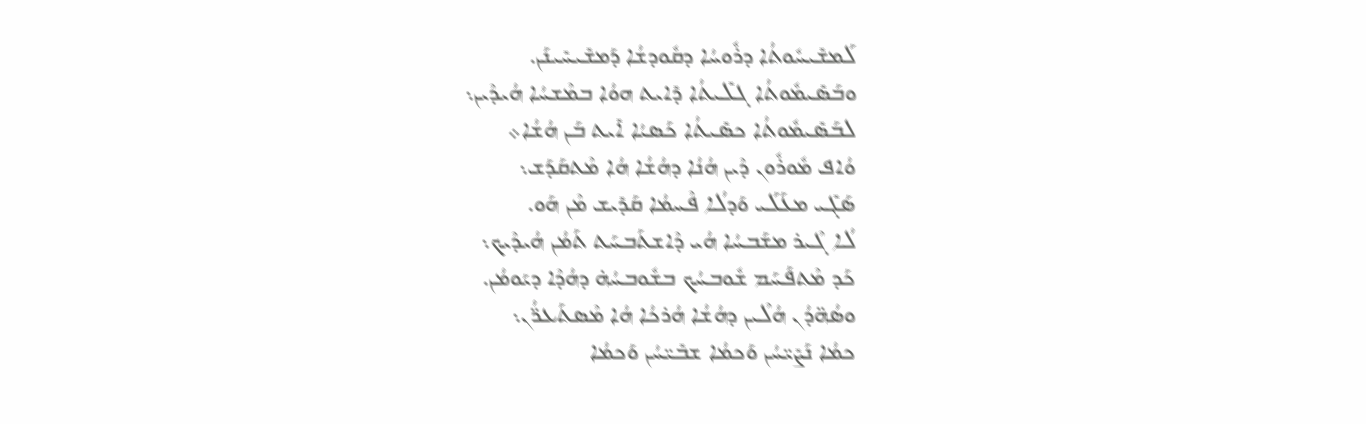ܠܰܡܫܺܝܚܽܘܬܳܐ ܕܪܽܘܚܳܐ ܕܩܽܘܕܫܳܐ ܕܰܡܫܺܝܚܺܝܢܰܢ.
ܘܒܰܣܺܝܡܽܘܬܳܐ ܓܠܺܝܬܳܐ ܕܺܐܝܬ ܗܘܳܐ ܒܡܶܫܚܳܐ ܗܳܝܕܶܝܢ܆
ܠܒܰܣܺܝܡܽܘܬܳܐ ܟܣܺܝܬܳܐ ܟܰܣܝܳܐ ܐܺܝܬ ܒܰܢ ܗܳܫܳܐ܀
ܘܳܐܦ ܡܽܘܪܽܘܢ ܕܶܝܢ ܗܳܢܳܐ ܕܗܳܫܳܐ ܗܳܐ ܡܶܬܩܰܕܰܫ܆
ܣܰܓܺܝ ܡܥܰܠܰܝ ܘܰܕܠܳܐ ܦܶܚܡܳܐ ܩܰܕܺܝܫ ܡܶܢ ܗܰܘ.
ܠܳܐ ܓܶܝܪ ܡܫܰܒܚܳܐ ܗܳܝ ܕܶܐܫܬܰܒܚܰܬ ܬܰܡܳܢ ܗܳܝܕܶܝܟ܆
ܟܰܕ ܡܶܬܦܰܚܰܡ ܫܽܘܒܚܳܟ ܒܫܽܘܒܚܳܗ̇ ܕܗܳܕܶܐ ܕܝܰܘܡܳܢ.
ܘܣܳܗ̈ܕܳܢ ܗܳܠܶܝܢ ܕܗܳܫܳܐ ܗܳܪܟܳܐ ܗܳܐ ܡܶܣܬܰܥܪ̈ܳܢ܆
ܟܡܳܐ ܢܰܨܺܝ̈ܚܳܢ ܘܰܟܡܳܐ ܫܒܺܝ̈ܚܳܢ ܘܰܟܡܳܐ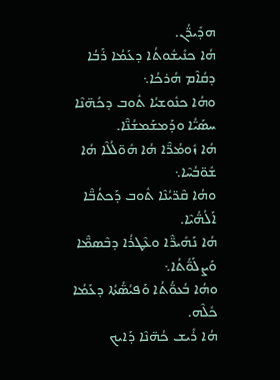ܗܕܺܝܪ̈ܳܢ.
ܗܳܐ ܟܢܺܝܫܽܘܬܳܐ ܕܥܰܡܳܐ ܪܰܒܳܐ ܕܩܳܐܶܡ ܗܳܪܟܳܐ܆
ܘܗܳܐ ܟܢܽܘܫܝܳܐ ܬܽܘܒ ܕܟܳܗ̈ܢܶܐ ܚܣܰܝ̈ܳܐ ܘܕܰܡܫܰܡܫܳܢ̈ܶܐ.
ܗܳܐ ܙܽܘܡܳܪ̈ܶܐ ܗܳܐ ܗܽܘ̈ܠܳܠܶܐ ܗܳܐ ܫܽܘ̈ܒܳܚܶܐ܆
ܘܗܳܐ ܩܶܪ̈ܝܳܢܶܐ ܬܽܘܒ ܕܰܟܬܳܒ̈ܶܐ ܐܰܠܳܗ̈ܳܝܶܐ.
ܗܳܐ ܢܰܗܺܝܪ̈ܶܐ ܘܥܶܛܪܳܐ ܕܒܶܣܡ̈ܶܐ ܘܰܨܠܰܘ̈ܳܬܳܐ܆
ܘܗܳܐ ܒܳܥܘ̈ܳܬܳܐ ܘܰܦܝܳܣ̈ܳܬܳܐ ܕܥܰܡܳܐ ܟܽܠܶܗ.
ܗܳܐ ܪܺܝܫ ܟܳܗ̈ܢܶܐ ܕܰܐܝܟ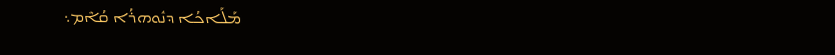ܡܰܠܰܐܟܳܐ ܕܢܽܘܗܪܳܐ ܩܳܐܶܡ܆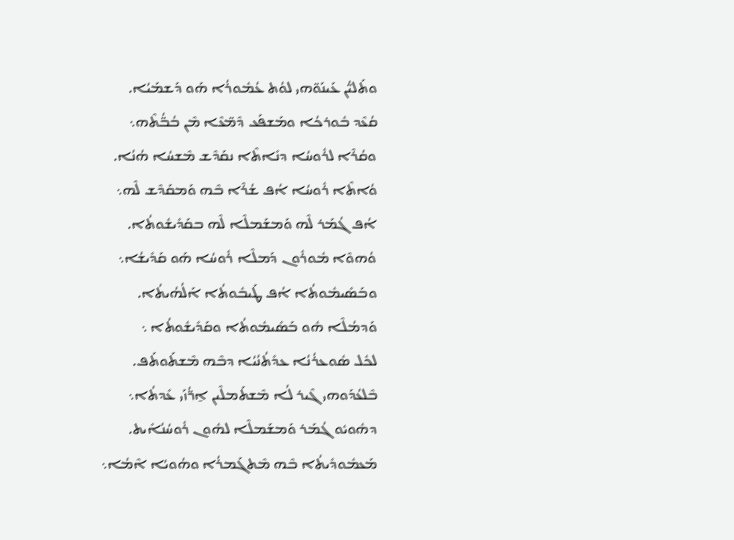ܘܬܰܠܝ̈ܳܢ ܥܰܝܢܰܘ̈ܗܝ ܠܘܳܬ ܥܳܡܽܘܪܳܐ ܗܰܘ ܕܰܫܡܰܝܳܐ.
ܩܳܥܶܕ ܒܽܘܪܟܳܐ ܘܡܰܫܦܰܥ ܕܶܡ̈ܥܶܐ ܡܶܢ ܒܳܒ̈ܳܬܶܗ܆
ܘܩܳܪܶܐ ܠܪܽܘܚܳܐ ܕܢܺܐܬܶܐ ܢܩܰܕܶܫ ܡܶܫܚܳܐ ܗܳܢܳܐ.
ܘܳܐܬܶܐ ܪܽܘܚܳܐ ܐܳܦ ܫܳܪܶܐ ܒܶܗ ܘܰܡܩܰܕܶܫ ܠܶܗ܆
ܐܳܦ ܓܳܡܰܪ ܠܶܗ ܘܰܡܫܰܡܠܶܐ ܠܶܗ ܒܩܰܕܺܝܫܽܘܬܳܐ.
ܘܳܗܘܶܐ ܡܽܘܪܽܘܢ ܕܰܡܠܶܐ ܪܽܘܚܳܐ ܗܰܘ ܩܰܕܺܝܫܳܐ܆
ܘܒܰܣܺܝܡܽܘܬܳܐ ܐܳܦ ܛܰܝܒܽܘܬܳܐ ܐܰܠܳܗܳܝܬܳܐ.
ܘܰܕܡܳܠܶܐ ܗܽܘ ܒܰܣܺܝܡܽܘܬܳܐ ܘܩܰܕܺܝܫܽܘܬܳܐ ܆
ܠܟܽܠ ܣܽܘܥܪܳܢܳܐ ܥܕܺܬܳܢܳܝܳܐ ܕܒܶܗ ܡܶܫܬܰܘܬܰܦ.
ܒܶܠܥܳܕܰܘܗܝ ܓܶܝܪ ܠܳܐ ܡܶܫܬܰܡܠܶܝܢ ܐ̱ܪ̈ܳܙܰܝ ܥܺܕܬܳܐ܆
ܕܗܽܘܝܽܘ ܓܳܡܰܪ ܘܰܡܫܰܡܠܶܐ ܠܗܽܘܢ ܪܽܘܚܳܢܳܐܺܝܬ.
ܡܰܥܡܽܘܕܺܝܬܳܐ ܒܶܗ ܡܶܬܓܰܡܪܳܐ ܘܗܳܘܝܳܐ ܐܶܡܳܐ܆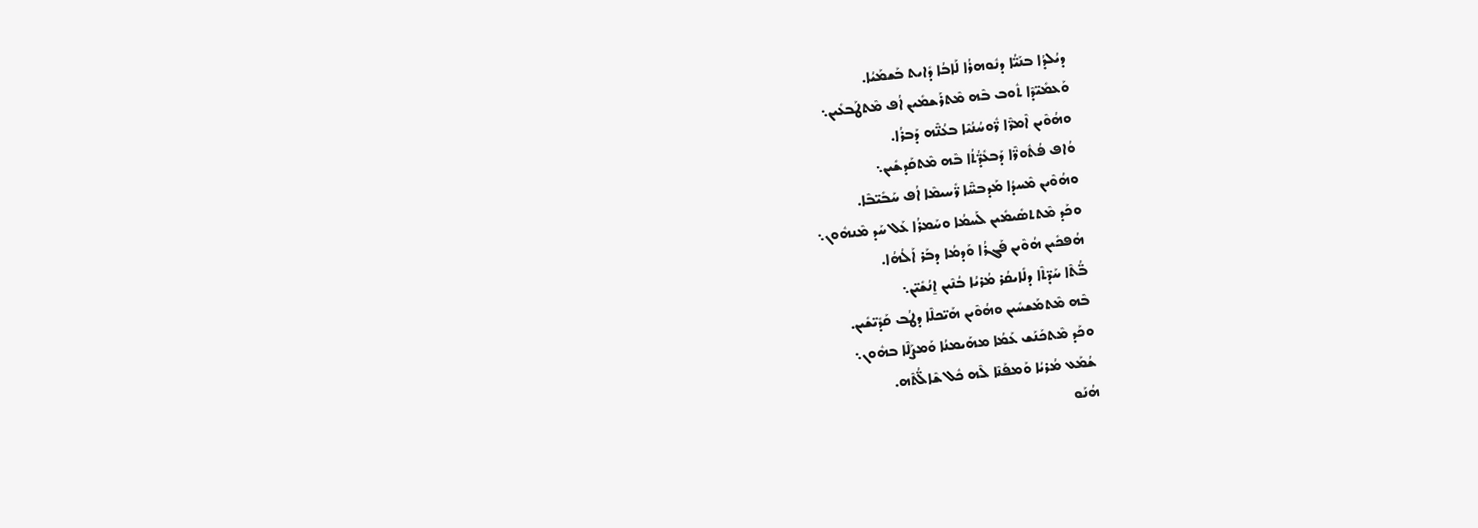ܕܝܳܠܕܳܐ ܒܢܰܝ̈ܳܐ ܕܢܽܘܗܪܳܐ ܠܰܐܒܳܐ ܕܺܐܝܬ ܒܰܫܡܰܝܳܐ.
ܘܰܥܡܺܝ̈ܕܶܐ ܬܽܘܒ ܒܶܗ ܡܶܬܪܰܫܡܺܝܢ ܐܳܦ ܡܶܬܛܰܒܥܺܝܢ܆
ܘܗܳܘܶܝܢ ܐܶܡܪ̈ܶܐ ܪ̈ܽܘܚܳܢܳܝܶܐ ܒܥܳܢ̈ܶܗ ܕܰܒܪܳܐ.
ܘܳܐܦ ܦܳܬܽܘܪ̈ܶܐ ܕܰܒܥܺܕ̈ܳܬܳܐ ܒܶܗ ܡܶܬܩܰܕܫܺܝܢ܆
ܘܗܳܘܶܝܢ ܡܶܚܕܳܐ ܡܰܕܒܚ̈ܶܐ ܪ̈ܺܚܝܡܶܐ ܐܳܦ ܚܰܒܺܝ̈ܒܶܐ.
ܘܟܰܕ ܡܶܬܬܣܺܝܡܺܝܢ ܠܰܚܡܳܐ ܘܚܰܡܪܳܐ ܥܰܠ ܚܰܕ ܡܶܢܗܽܘܢ܆
ܗܳܦܟܺܝܢ ܗܳܘܶܝܢ ܦܰܓܪܳܐ ܘܰܕܡܳܐ ܕܒܰܪ ܐܰܠܳܗܳܐ.
ܒ̈ܳܬܶܐ ܚܰܕ̈ܬܶܐ ܕܠܺܐܝܩܳܪ ܡܳܪܝܳܐ ܒܳܢܶܝܢ ܐ̱ܢܳܫܺܝ̈ܢ܆
ܒܶܗ ܡܶܬܡܰܫܚܺܝܢ ܘܗܳܘܶܝܢ ܗܰܝ̈ܟܠܶܐ ܕܛܳܒ ܩܰܕܺܝ̈ܫܺܝܢ.
ܘܟܰܕ ܡܶܬܟܰܢܰܫ ܥܰܡܳܐ ܡܗܰܝܡܢܳܐ ܘܰܡܨܰܠܶܐ ܒܗܽܘܢ܆
ܫܳܡܰܥ ܡܳܪܝܳܐ ܘܰܡܦܰܢܶܐ ܠܶܗ ܟܽܠ ܫܶܐܠ̈ܳܬܶܗ.
ܗܳܢܰܘ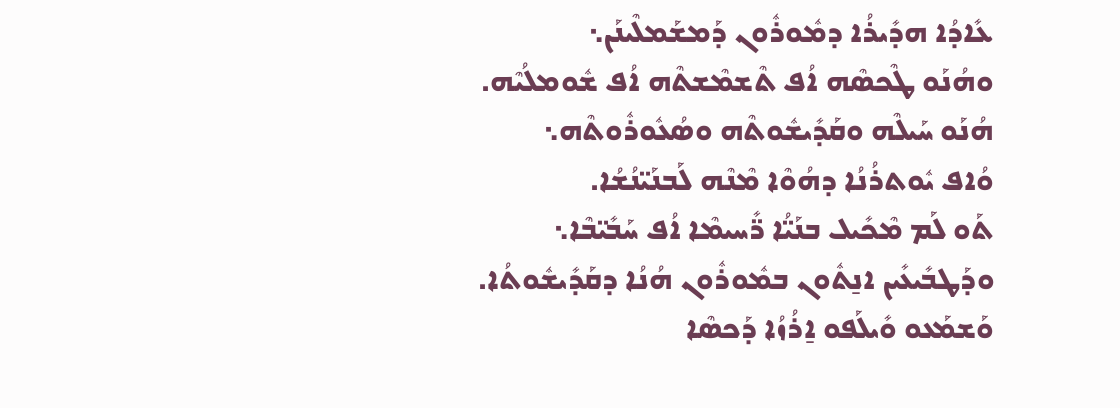ܥܺܐܕܳܐ ܗܕܺܝܪܳܐ ܕܡܽܘܪܽܘܢ ܕܰܡܫܰܡܠܶܝܢܰܢ܆
ܘܗܳܢܰܘ ܛܶܟܣܶܗ ܐܳܦ ܬܶܫܡܶܫܬܶܗ ܐܳܦ ܫܽܘܡܠܳܝܶܗ.
ܗܳܢܰܘ ܚܰܝܠܶܗ ܘܩܰܕܺܝܫܽܘܬܶܗ ܘܣܳܥܽܘܪܽܘܬܶܗ܆
ܘܳܐܦ ܝܽܘܬܪܳܢܳܐ ܕܗܳܘܶܐ ܡܶܢܶܗ ܠܰܒܢܰܝ̈ܢܳܫܳܐ.
ܬܰܘ ܠܰܡ ܡܶܟܺܝܠ ܒܢܰܝ̈ܳܐ ܪ̈ܺܚܝܡܶܐ ܐܳܦ ܚܰܒܺܝ̈ܒܶܐ܆
ܘܕܰܛܒܺܝܥܺܝܢ ܐܢ̱ܬܽܘܢ ܒܡܽܘܪܽܘܢ ܗܳܢܳܐ ܕܩܰܕܺܝܫܽܘܬܳܐ.
ܘܰܫܡܰܥܘ ܘܺܝܠܰܦܘ ܐ̱ܪܳܙܳܐ ܕܰܟܣܶܐ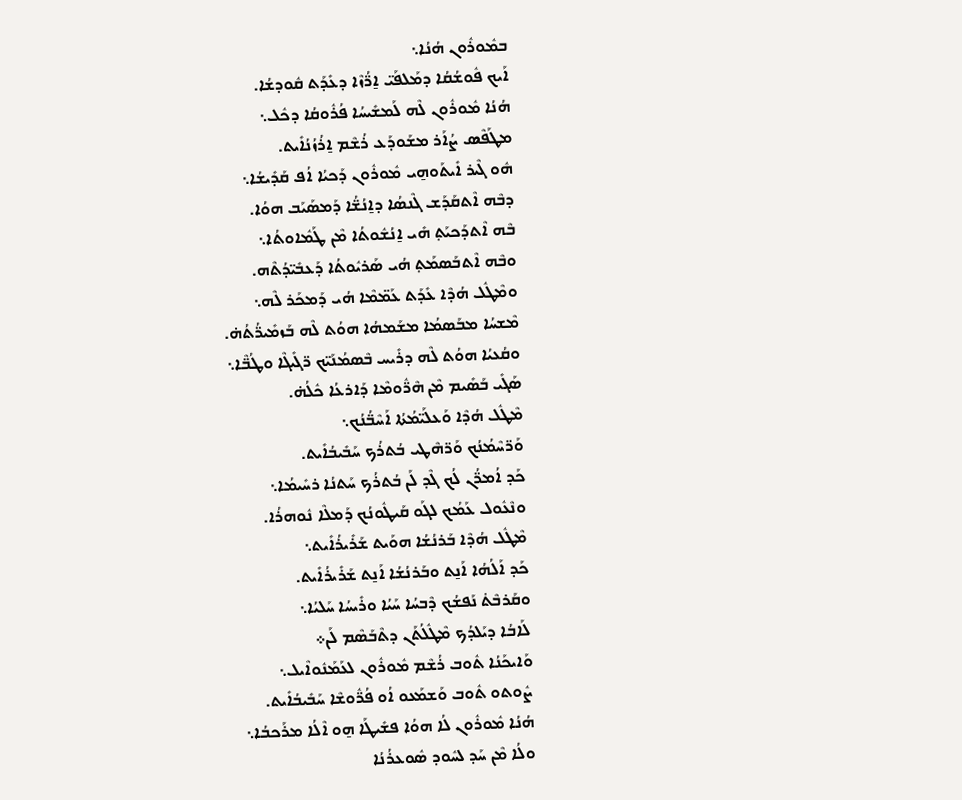ܒܡܽܘܪܽܘܢ ܗܳܢܳܐ܆
ܐܰܝܟ ܦܽܘܫܳܩܳܐ ܕܡܰܠܦܰܝ̈ ܐ̱ܪ̈ܳܙܶܐ ܕܥܺܕܰܬ ܩܽܘܕܫܳܐ.
ܗܳܢܳܐ ܡܽܘܪܽܘܢ ܠܶܗ ܠܰܡܫܺܝܚܳܐ ܦܳܪܽܘܩܳܐ ܕܟܽܠ܆
ܡܛܰܦܶܣ ܨܳܐܰܪ ܡܫܰܘܕܰܥ ܪܳܫܶܡ ܐ̱ܪܳܙܳܢܳܐܺܝܬ.
ܗܽܘ ܓܶܝܪ ܐܺܝܬܰܘܗ̱ܝ ܡܽܘܪܽܘܢ ܕܰܟܝܳܐ ܐܳܦ ܩܰܕܺܝܫܳܐ܆
ܕܒܶܗ ܐܶܬܩܰܕܰܫ ܓܶܢܣܳܐ ܕܐ̱ܢܳܫ̈ܳܐ ܕܰܡܣܰܝܰܒ ܗܘܳܐ.
ܒܶܗ ܐܶܬܕܰܟܝܰܬ̥ ܗܺܝ ܐ̱ܢܳܫܽܘܬܳܐ ܡܶܢ ܛܰܡܽܐܘܬܳܐ܆
ܘܒܶܗ ܐܶܬܒܰܣܡܰܬ̥ ܗܳܝ ܣܰܪܝܽܘܬܳܐ ܕܰܥܒܺܝ̈ܕܳܬܶܗ.
ܘܡܶܛܽܠ ܗܳܕܶܐ ܥܺܕܰܬ ܥܰܡ̈ܡܶܐ ܗܳܝ ܕܰܡܟܰܪ ܠܶܗ܆
ܡܶܫܚܳܐ ܡܒܰܣܡܳܐ ܡܫܰܡܗܳܐ ܗܘܳܬ ܠܶܗ ܒܰܙܡܺܝܪ̈ܳܬܳܗ̇.
ܘܩܳܥܝܳܐ ܗܘܳܬ ܠܶܗ ܕܪܺܝܚ ܒܶܣܡܳܢܰܝ̈ܟ ܪ̈ܓܺܝܓܶܐ ܘܛܳܒ̈ܶܐ܆
ܣܰܓܺܝ ܒܰܣܺܝܡ ܡܶܢ ܗܶܪ̈ܽܘܡܶܐ ܕܰܐܪܥܳܐ ܟܽܠܳܗ̇.
ܡܶܛܽܠ ܗܳܕܶܐ ܘܰܥܠܰܝ̈ܡܳܬܳܐ ܐܰܚܶܒ̈ܳܢܳܟ܆
ܘܰܪ̈ܚܶܡܳܢܳܟ ܘܰܪ̈ܗܶܛܝ ܒܳܬܪܳܟ ܚܰܒܺܝܒܳܐܺܝܬ.
ܟܰܕ ܐܳܡܪ̈ܳܢ ܠܳܟ ܓܶܕ ܠܰܢ ܒܳܬܪܳܟ ܚܰܬܢܳܐ ܪܚܺܝܡܳܐ܆
ܘܢܶܥܽܘܠ ܥܰܡܳܟ ܠܓܰܘ ܩܰܝܛܽܘܢܳܟ ܕܰܡܠܶܐ ܢܽܘܗܪܳܐ.
ܡܶܛܽܠ ܗܳܕܶܐ ܒܰܪܢܳܫܳܐ ܗܘܰܝܬ ܫܰܪܺܝܪܳܐܺܝܬ܆
ܟܰܕ ܐܰܠܳܗܳܐ ܐܰܢ̱ܬ ܘܒܰܪܢܳܫܳܐ ܐܰܢ̱ܬ ܫܰܪܺܝܪܳܐܺܝܬ.
ܘܩܰܪܒܶܬ̊ ܢܰܦܫܳܟ ܕܶܒܚܳܐ ܚܰܝܳܐ ܘܪܺܝܚܳܐ ܚܰܠܝܳܐ܆
ܠܰܐܒܳܐ ܕܝܰܠܕܳܟ ܡܶܛܽܠܳܬܰܢ ܕܬܶܒܰܣܶܡ ܠܰܢ܀
ܘܰܐܝܟܰܢܳܐ ܬܽܘܒ ܪܳܫܶܡ ܡܽܘܪܽܘܢ ܠܥܰܡܰܢܽܘܐܶܝܠ܆
ܨܽܘܬܘ ܬܽܘܒ ܘܰܫܡܰܥܘ ܐܳܘ ܦܳܪ̈ܽܘܫܶܐ ܚܰܒܺܝܒܳܐܺܝܬ.
ܗܳܢܳܐ ܡܽܘܪܽܘܢ ܠܳܐ ܗܘܳܐ ܦܫܺܝܛܰܐ ܗ̱ܘ ܐܶܠܳܐ ܡܪܰܟܒܳܐ܆
ܘܠܳܐ ܡܶܢ ܚܰܕ ܠܚܽܘܕ ܣܽܘܥܪܳܢܳܐ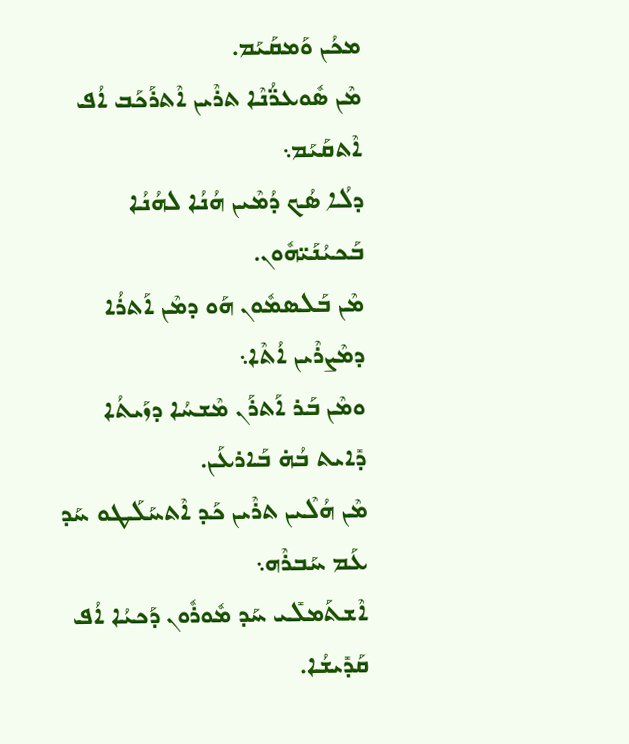ܡܟܳܢ ܘܰܡܩܰܝܰܡ.
ܡܶܢ ܣܽܘܥܪ̈ܳܢܶܐ ܬܪܶܝܢ ܐܶܬܪܰܟܰܒ ܐܳܦ ܐܶܬܩܰܝܰܡ܆
ܕܠܳܐ ܣܳܟ ܕܳܡܶܝܢ ܗܳܢܳܐ ܠܗܳܢܳܐ ܒܰܟܝܳܢܰܝ̈ܗܽܘܢ.
ܡܶܢ ܒܰܠܣܡܽܘܢ ܗܰܘ ܕܡܶܢ ܐܰܬܪܳܐ ܕܡܶܨܪܶܝܢ ܐܳܬܶܐ܆
ܘܡܶܢ ܒܰܪ ܐܰܬܪܰܢ ܡܶܫܚܳܐ ܕܙܰܝܬܳܐ ܕܺܐܝܬ ܒܳܗ̇ ܒܰܐܪܥܰܢ.
ܡܶܢ ܗܳܠܶܝܢ ܬܪܶܝܢ ܟܰܕ ܐܶܬܚܰܠܰܛܘ ܚܰܕ ܥܰܡ ܚܰܒܪܶܗ܆
ܐܶܫܬܰܡܠܺܝ ܚܰܕ ܡܽܘܪܽܘܢ ܕܰܟܝܳܐ ܐܳܦ ܩܰܕܺܝܫܳܐ.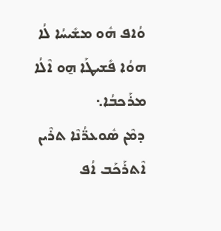ܘܳܐܦ ܗܽܘ ܡܫܺܝܚܳܐ ܠܳܐ ܗܘܳܐ ܦܺܫܝܛܰܐ ܗ̱ܘ ܐܶܠܳܐ ܡܪܰܟܒܳܐ܆
ܕܡܶܢ ܣܽܘܥܪ̈ܳܢܶܐ ܬܪܶܝܢ ܐܶܬܪܰܟܰܒ ܐܳܦ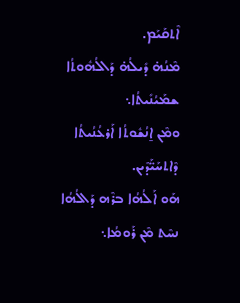ܐܶܬܩܰܝܰܡ.
ܡܶܢܳܗ̇ ܕܺܝܠܳܗ̇ ܕܰܐܠܳܗܽܘܬܳܐ ܫܡܰܝܳܢܺܝܬܳܐ܆
ܘܡܶܢ ܐ̱ܢܳܫܽܘܬܳܐ ܐܰܪܥܳܢܳܝܬܳܐ ܕܶܐܬܚܰܝ̈ܰܕܶܝܢ.
ܗܰܘ ܐܰܠܳܗܳܐ ܒܪܶܗ ܕܰܐܠܳܗܳܐ ܢܚܶܬ ܡܶܢ ܪܰܘܡܳܐ܆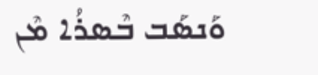ܘܰܢܣܰܒ ܒܶܣܪܳܐ ܡܶܢ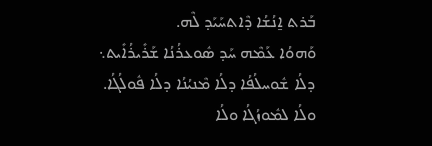ܒܰܪܬ ܐ̱ܢܳܫܳܐ ܕܶܐܬܚܰܝܰܕ ܠܶܗ.
ܘܰܗܘܳܐ ܥܰܡܶܗ ܚܰܕ ܣܽܘܥܪܳܢܳܐ ܫܰܪܺܝܪܳܐܺܝܬ܆
ܕܠܳܐ ܫܽܘܚܠܳܦܳܐ ܕܠܳܐ ܡܶܢܝܳܢܳܐ ܕܠܳܐ ܦܽܘܠܳܓܳܐ.
ܘܠܳܐ ܠܡܽܘܙܳܓܳܐ ܘܠܳܐ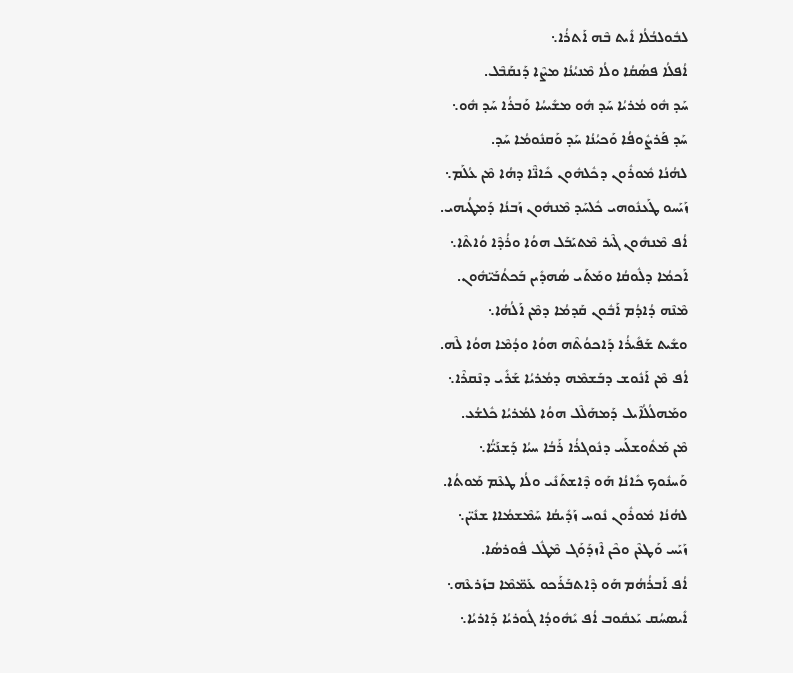ܠܒܽܘܠܒܳܠܳܐ ܐܺܝܬ ܒܶܗ ܐܰܬܪܳܐ܆
ܐܳܦܠܳܐ ܦܣܳܩܳܐ ܘܠܳܐ ܡܶܢܝܳܢܳܐ ܡܨܶܐ ܕܰܢܩܰܒܶܠ.
ܚܰܕ ܗܽܘ ܡܳܪܝܳܐ ܚܰܕ ܗܽܘ ܡܫܺܝܚܳܐ ܘܰܒܪܳܐ ܚܰܕ ܗܽܘ܆
ܚܰܕ ܦܰܪܨܽܘܦܳܐ ܘܰܟܝܳܢܳܐ ܚܰܕ ܘܰܩܢܽܘܡܳܐ ܚܰܕ.
ܠܗܳܢܳܐ ܡܽܘܪܽܘܢ ܕܟܽܠܗܽܘܢ ܟܺܐܢ̈ܶܐ ܕܗܳܐ ܡܶܢ ܥܳܠܰܡ܆
ܙܰܝܰܚܘ ܛܰܥܢܽܘܗܝ ܟܽܠܚܰܕ ܡܶܢܗܽܘܢ ܙܰܒܢܳܐ ܕܰܡܛܳܝܗܝ.
ܐܳܦ ܡܶܢܗܽܘܢ ܓܶܝܪ ܡܶܬܝܰܒܰܠ ܗܘܳܐ ܘܪܳܕܶܐ ܘܳܐܬܶܐ܆
ܐܰܟܡܳܐ ܕܠܽܘܩܳܐ ܘܡܰܬܰܝ ܣܳܗܕܺܝܢ ܒܰܟܬܳܒܰܝ̈ܗܽܘܢ.
ܡܶܢܶܗ ܕܳܐܕܳܡ ܐܰܒܽܘܢ ܩܰܕܡܳܐ ܕܡܶܢ ܐܰܠܳܗܳܐ܆
ܘܫܺܝܬ ܫܰܦܺܝܪܳܐ ܕܰܐܟܘܳܬܶܗ ܗܘܳܐ ܘܕܳܡܶܐ ܗܘܳܐ ܠܶܗ.
ܐܳܦ ܡܶܢ ܐܰܢܽܘܫ ܕܒܰܫܡܶܗ ܕܡܳܪܝܳܐ ܫܰܪܺܝ ܕܢܶܩܪܶܐ܆
ܘܡܰܗܠܳܠܳܐܶܝܠ ܕܰܡܗܰܠܶܠ ܗܘܳܐ ܠܡܳܪܝܳܐ ܟܽܠܫܳܥ.
ܡܶܢ ܡܰܬܽܘܫܠܰܚ ܕܢܽܘܓܪܳܐ ܪܰܒܳܐ ܚܝܳܐ ܕܰܫܢܰܝ̈ܳܐ܆
ܘܰܚܢܽܘܟ ܟܺܐܢܳܐ ܗܰܘ ܕܶܐܫܬܰܢܺܝ ܘܠܳܐ ܛܥܶܡ ܡܰܘܬܳܐ.
ܠܗܳܢܳܐ ܡܽܘܪܽܘܢ ܢܽܘܚ ܙܰܕܺܝܩܳܐ ܚܰܡܶܫܡܳܐܐ ܫܢܺܝ̈ܢ܆
ܙܰܝܰܚ ܘܰܛܥܶܢ ܘܟܶܢ ܐܶܙܕܰܘܰܓ ܡܶܛܽܠ ܦܽܘܪܣܳܐ.
ܐܳܦ ܐܰܒܪܳܗܳܡ ܗܰܘ ܕܶܐܬܒܰܪܰܟܘ ܥܰܡ̈ܡܶܐ ܒܙܰܪܥܶܗ܆
ܐܺܝܣܚܳܩ ܝܰܥܩܽܘܒ ܐܳܦ ܝܺܗܽܘܕܳܐ ܓܽܘܪܝܳܐ ܕܰܐܪܝܳܐ܆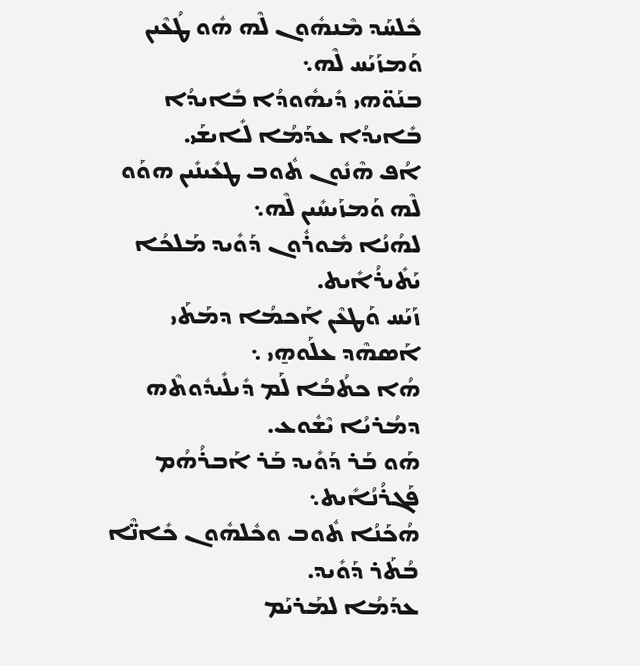ܟܽܠܚܰܕ ܡܶܢܗܽܘܢ ܠܶܗ ܗܽܘ ܛܳܥܶܝܢ ܘܰܡܙܰܝܰܚ ܠܶܗ܆
ܒܢܰܘ̈ܗܝ ܕܺܝܗܽܘܕܳܐ ܒܺܐܝܕܳܐ ܒܺܐܝܕܳܐ ܥܕܰܡܳܐ ܠܺܐܝܫܰܝ.
ܐܳܦ ܗܶܢܽܘܢ ܬܽܘܒ ܛܥܺܝܢܺܝܢ ܗܘܰܘ ܠܶܗ ܘܰܡܙܰܝܚܺܝܢ ܠܶܗ܆
ܠܗܳܢܳܐ ܡܽܘܪܽܘܢ ܕܰܘܺܝܕ ܡܰܠܟܳܐ ܝܰܬܺܝܪܳܐܺܝܬ.
ܙܰܝܰܚ ܘܰܛܥܶܢ ܐܰܟܡܳܐ ܕܡܰܬܰܝ ܐܰܣܗܶܕ ܥܠܰܘܗ̱ܝ ܆
ܗܳܐ ܟܬܳܒܳܐ ܠܰܡ ܕܺܝܠܺܝܕܽܘܬܶܗ ܕܡܳܪܝܳܐ ܝܶܫܽܘܥ.
ܗܰܘ ܒܰܪ ܕܰܘܺܝܕ ܒܰܪ ܐܰܒܪܳܗܳܡ ܦܰܓܪܳܢܳܐܺܝܬ܆
ܗܳܟܰܢܳܐ ܬܽܘܒ ܘܟܽܠܗܽܘܢ ܟܺܐܢ̈ܶܐ ܒܳܬܰܪ ܕܰܘܺܝܕ.
ܥܕܰܡܳܐ ܠܡܰܪܝܰܡ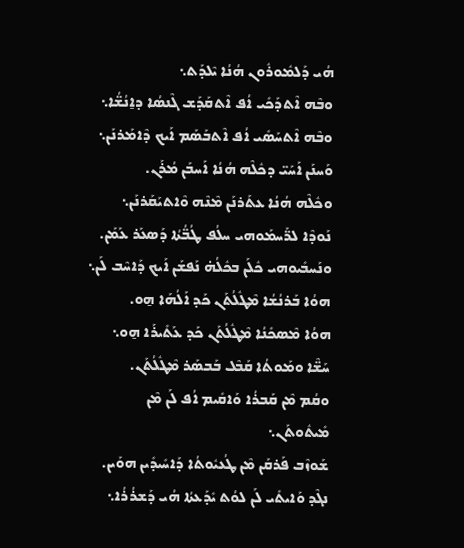ܗܳܝ ܕܰܠܡܽܘܪܽܘܢ ܗܳܢܳܐ ܝܶܠܕܰܬ܆
ܘܒܶܗ ܐܶܬܕܰܟܺܝ ܐܳܦ ܐܶܬܩܰܕܰܫ ܓܶܢܣܳܐ ܕܐ̱ܢܳܫ̈ܳܐ܆
ܘܒܶܗ ܐܶܬܚܰܣܺܝ ܐܳܦ ܐܶܬܒܰܣܰܡ ܐܰܝܟ ܕܶܐܡܰܪܢܰܢ܆
ܘܰܚܢܰܢ ܐܰܚܰܝ̈ ܕܟܽܠܶܗ ܗܳܢܳܐ ܐܰܚܒܰܢ ܡܳܪܰܢ.
ܘܟܽܠܶܗ ܗܳܢܳܐ ܥܬܰܪܢܰܢ ܡܶܢܶܗ ܘܶܐܬܝܰܩܰܪܢܰܢ܆
ܢܰܘܕܶܐ ܠܪ̈ܰܚܡܰܘܗܝ ܚܠܳܦ ܛܳܒ̈ܳܬܳܐ ܕܰܣܥܰܪ ܥܰܡܰܢ.
ܘܢܰܚܒܺܝܘܗܝ ܟܽܠܰܢ ܒܟܽܠܳܗ̇ ܢܰܦܫܰܢ ܐܰܝܟ ܕܰܐܚܶܒ ܠܰܢ܆
ܗܘܳܐ ܒܰܪܢܳܫܳܐ ܡܶܛܽܠܳܬܰܢ ܟܰܕ ܐܰܠܳܗܰܐ ܗ̱ܘ.
ܗܘܳܐ ܡܶܣܟܺܢܳܐ ܡܶܛܽܠܳܬܰܢ ܟܰܕ ܥܰܬܺܝܪܰܐ ܗ̱ܘ܆
ܚܰܫ̈ܶܐ ܘܡܰܘܬܳܐ ܩܰܒܶܠ ܒܰܒܣܰܪ ܡܶܛܽܠܳܬܰܢ.
ܘܩܳܡ ܡܶܢ ܩܰܒܪܳܐ ܘܰܐܩܺܝܡ ܐܳܦ ܠܰܢ ܡܶܢ ܡܺܝܬܽܘܬܰܢ܆
ܫܰܘܙܶܒ ܦܰܪܩܰܢ ܡܶܢ ܛܳܥܝܽܘܬܳܐ ܕܰܐܚܺܝܕܺܝܢ ܗܘܰܝܢ.
ܢܓܶܕ ܘܰܐܝܬܺܝ ܠܰܢ ܠܘܳܬ ܝܺܕܰܥܬܳܐ ܗܳܝ ܕܰܫܪܳܪܳܐ܆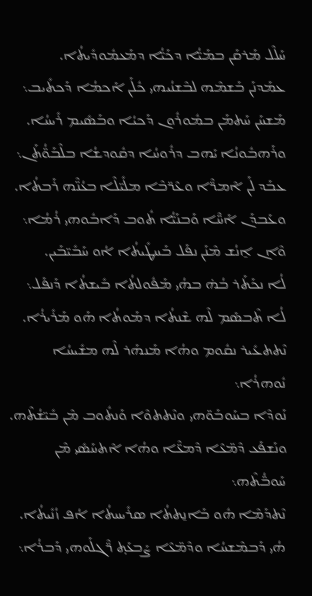ܚܰܠܶܠ ܡܰܪܩܰܢ ܒܡܰܝ̈ܳܐ ܕܟܰܝ̈ܳܐ ܕܡܰܥܡܽܘܕܺܝܬܳܐ.
ܥܡܰܕܢܰܢ ܒܰܫܡܶܗ ܠܒܶܫܢܳܝܗܝ ܟܽܠܰܢ ܐܰܟܡܳܐ ܕܰܟܬܺܝܒ܆
ܡܰܫܚܰܢ ܚܰܬܡܰܢ ܒܡܽܘܪܽܘܢ ܕܰܟܝܳܐ ܘܒܰܣܺܝܡ ܪܺܝܚܳܐ.
ܘܪܰܗܒܽܘܢܳܐ ܝܰܗܒ ܕܪܽܘܚܳܐ ܕܩܽܘܕܫܳܐ ܒܠܶܒܰܘ̈ܳܬܰܢ܆
ܥܒܰܕ ܠܰܢ ܐܶܡܪ̈ܶܐ ܘܥܶܪ̈ܒܶܐ ܡܠܺܝ̈ܠܶܐ ܒܥܳܢ̈ܶܗ ܪܰܒܬܳܐ.
ܘܥܰܒܕܰܢ ܐܰܚ̈ܶܐ ܘܰܒܢܰܝ̈ܳܐ ܬܽܘܒ ܕܰܐܒܽܘܗܝ ܪܳܡܳܐ܆
ܘܶܐܢ ܐ̱ܢܳܫ ܡܶܢܰܢ ܢܦܰܠ ܒܰܚܛܺܝܬܳܐ ܐܳܘ ܚܰܒܺܝ̈ܒܰܝܢ.
ܠܳܐ ܢܟܰܬܰܪ ܒܳܗ̇ ܒܗܳܝ ܡܰܦܽܘܠܬܳܐ ܒܺܝܫܬܳܐ ܕܰܢܦܰܠ܆
ܠܳܐ ܬܶܒܣܰܡ ܠܶܗ ܫܶܢܬܳܐ ܕܡܰܘܬܳܐ ܗܰܘ ܡܰܪܺܝܪܳܐ.
ܢܶܬܬܥܺܝܪ ܢܩܽܘܡ ܘܗܳܐ ܡܰܢܗܰܪ ܠܶܗ ܡܫܺܝܚܳܐ ܢܽܘܗܪܳܐ܆
ܢܰܘܕܶܐ ܒܚܰܘܒܰܘ̈ܗܝ ܘܢܶܬܬܘܶܐ ܘܰܢܬܽܘܒ ܡܶܢ ܒܺܝ̈ܫܳܬܶܗ.
ܘܢܰܫܦܰܥ ܕܶܡ̈ܥܶܐ ܕܶܡܥ̈ܶܐ ܘܗܳܐ ܐܶܬܚܰܣܺܝ ܡܶܢ ܚܰܘܒ̈ܳܬܶܗ܆
ܢܶܬܕܰܡܶܐ ܗܽܘ ܒܰܐܢ̱ܬܬܳܐ ܣܪܺܝܚܬܳܐ ܐܳܦ ܙܳܢܺܝܬܳܐ.
ܗܳܝ ܕܰܒܡܶܫܚܳܐ ܘܕܶܡ̈ܥܶܐ ܨܰܒܥܰܬ̥ ܪ̈ܶܓܠܰܘܗܝ ܕܰܒܪܳܐ܆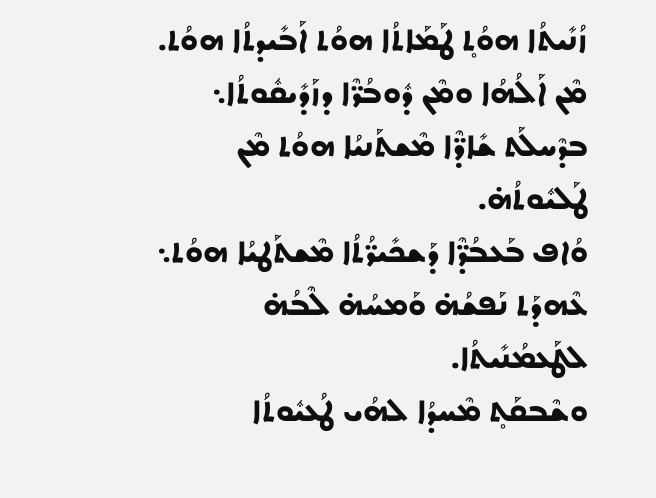ܙܳܢܺܝܬܳܐ ܗܘܳܬ̥ ܛܰܡܰܐܬܳܐ ܗܘܳܬ ܐܰܒܺܝܕܬܳܐ ܗܘܳܬ.
ܡܶܢ ܐܰܠܳܗܳܐ ܘܡܶܢ ܕܽܘܒܳܪ̈ܶܐ ܕܙܰܕܺܝܩܽܘܬܳܐ܆
ܒܕܶܚܠܰܬ ܫܺܐܕ̈ܶܐ ܡܶܫܬܰܢܝܳܐ ܗܘܳܬ ܡܶܢ ܛܰܠܝܽܘܬܳܗ̇.
ܘܳܐܦ ܒܰܥܒܳܕ̈ܶܐ ܕܰܫܟܺܝܪ̈ܳܬܳܐ ܡܶܫܬܰܛܝܳܐ ܗܘܳܬ܆
ܥܶܗܕܰܬ ܢܰܦܫܳܗ̇ ܘܰܡܚܳܗ̇ ܠܶܒܳܗ̇ ܠܛܰܥܡܳܢܺܝܬܳܐ.
ܘܫܶܒܩܰܬ̥ ܡܶܚܕܳܐ ܠܗܳܝ ܛܳܥܝܽܘܬܳܐ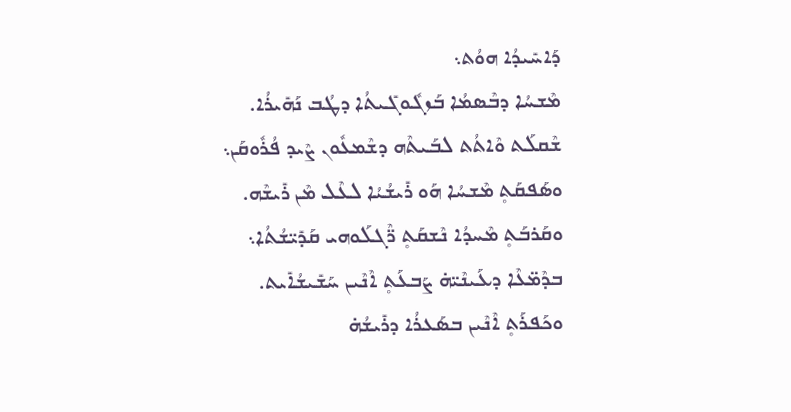ܕܰܐܚܺܝܕܳܐ ܗܘܳܬ܆
ܡܶܫܚܳܐ ܕܒܶܣܡܳܐ ܒܰܙܓܽܘܓܺܝܬܳܐ ܕܛܳܒ ܢܰܗܺܝܪܳܐ.
ܫܶܩܠܰܬ ܘܶܐܬܳܬ ܠܒܰܝܬܶܗ ܕܫܶܡܥܽܘܢ ܨܶܝܕ ܦܳܪܽܘܩܰܢ܆
ܘܣܰܦܩܰܬ̥ ܡܶܫܚܳܐ ܗܰܘ ܪܺܝܫܳܝܳܐ ܠܥܶܠ ܡܶܢ ܪܺܝܫܶܗ.
ܘܩܰܪܒܰܬ̥ ܡܶܚܕܳܐ ܢܶܫܩܰܬ̥ ܪ̈ܶܓܠܰܘܗܝ ܩܰܕܺܝ̈ܫܳܬܳܐ܆
ܒܕܶܡ̈ܥܶܐ ܕܥܰܝܢܶܝ̈ܗ̇ ܨܰܒܥܰܬ̥ ܐܶܢܶܝܢ ܚܰܫܺܝܫܳܐܺܝܬ.
ܘܟܰܦܪܰܬ̥ ܐܶܢܶܝܢ ܒܣܰܥܪܳܐ ܕܪܺܝܫܳܗ̇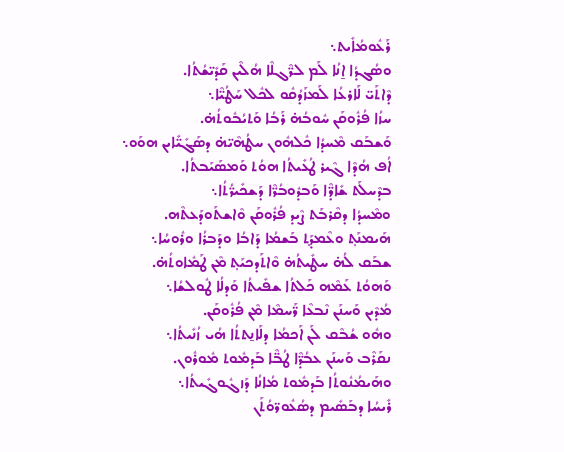ܪܰܥܽܘܡܳܐܺܝܬ܆
ܘܣܳܓܕܳܐ ܐ̱ܢܳܐ ܠܰܡ ܠܪ̈ܶܓܠܶܐ ܗܳܠܶܝܢ ܩܰܕܺܝ̈ܫܳܬܳܐ.
ܕܶܐܬܰܝ̈ ܠܰܐܪܥܳܐ ܠܰܡܙܰܕܳܩܽܘ ܠܟܽܠ ܚܰܛܳܝ̈ܶܐ܆
ܚܙܳܐ ܦܳܪܽܘܩܰܢ ܚܽܘܒܳܗ̇ ܪܰܒܳܐ ܘܰܬܝܳܒܽܘܬܳܗ̇.
ܘܰܫܒܰܩ ܡܶܚܕܳܐ ܟܽܠܗܽܘܢ ܚܛܳܗܶܝ̈ܗ̇ ܕܣܰܓܺܝ̈ܺܐܝܢ ܗܘܰܘ܆
ܐܳܦ ܗܳܕܶܐ ܓܶܝܪ ܛܳܥܺܝܬܳܐ ܗܘܳܬ ܘܰܡܣܰܝܰܒܬܳܐ.
ܒܕܶܚܠܰܬ ܫܺܐܕ̈ܶܐ ܘܰܒܕܽܘܒܳܪ̈ܶܐ ܕܰܫܟܺܝܪ̈ܳܬܳܐ܆
ܘܡܶܚܕܳܐ ܕܩܶܪܒܰܬ ܨܶܝܕ ܦܳܪܽܘܩܰܢ ܘܶܐܫܬܰܘܕܰܥܬܶܗ.
ܗܰܝܡܢܰܬ̥ ܘܥܶܡܕܰܬ̥ ܒܰܫܡܳܐ ܕܰܐܒܳܐ ܘܕܰܒܪܳܐ ܘܪܽܘܚܳܐ܆
ܫܒܰܩ ܠܳܗ̇ ܚܛܺܝܬܳܗ̇ ܘܶܐܬܰܕܟܝܰܬ̥ ܡܶܢ ܛܰܡܽܐܘܬܳܗ̇.
ܘܰܗܘܳܬ ܥܰܡܶܗ ܟܰܠܬܳܐ ܫܦܺܝܬܳܐ ܘܰܕܠܳܐ ܛܽܘܠܫܳܐ܆
ܡܳܕܶܝܢ ܘܰܚܢܰܢ ܢܶܒܥܶܐ ܪ̈ܰܚܡܶܐ ܡܶܢ ܦܳܪܽܘܩܰܢ.
ܘܗܽܘ ܫܳܒܶܩ ܠܰܢ ܐܰܟܡܳܐ ܕܠܰܐܢ̱ܬܬܳܐ ܗܳܝ ܙܳܢܺܝܬܳܐ܆
ܢܩܰܪܶܒ ܘܰܚܢܰܢ ܥܒܳܕ̈ܶܐ ܛܳܒ̈ܶܐ ܒܰܕܡܽܘܬ ܡܽܘܪܽܘܢ.
ܘܗܰܝܡܳܢܽܘܬܳܐ ܒܰܕܡܽܘܬ ܡܳܐܢܳܐ ܕܰܙܓܽܘܓܺܝܬܳܐ܆
ܪܺܝܚܳܐ ܕܒܰܣܺܝܡ ܕܣܳܥܽܘܪ̈ܘܳܬܰܢ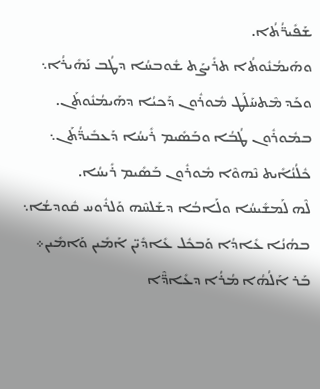ܫܰܦܺܝܪ̈ܳܬܳܐ.
ܘܗܰܝܡܳܢܽܘܬܳܐ ܬܪܺܝܨܰܬ ܫܽܘܒܚܳܐ ܕܛܳܒ ܢܰܗܺܝܪܳܐ܆
ܘܟܰܕ ܡܶܬܚܰܠܰܛ ܡܽܘܪܽܘܢ ܕܰܟܝܳܐ ܕܗܰܝܡܳܢܽܘܬܰܢ.
ܒܡܽܘܪܽܘܢ ܛܳܒܳܐ ܘܒܰܣܺܝܡ ܪܺܝܚܳܐ ܕܰܥܒܺܝܕ̈ܳܬܰܢ܆
ܟܽܠܳܢܳܐܺܝܬ ܢܶܗܘܶܐ ܡܽܘܪܽܘܢ ܒܰܣܺܝܡ ܪܺܝܚܳܐ.
ܠܶܗ ܠܰܡܫܺܝܚܳܐ ܘܠܰܐܒܳܐ ܕܫܰܠܚܶܗ ܘܰܠܪܽܘܚ ܩܽܘܕܫܳܐ܆
ܒܗܳܢܳܐ ܥܺܐܕܳܐ ܘܰܒܟܽܠ ܥܺܐܕܺܝ̈ܢ ܐܰܡܺܝܢ ܘܰܐܡܺܝܢ܀
ܒܰܪ ܐܰܠܳܗܳܐ ܡܳܪܳܐ ܕܥܺܐܕ̈ܶܐ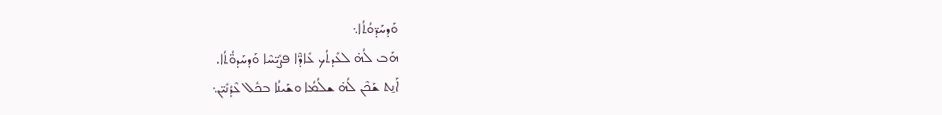ܘܰܕܚܰܕ̈ܘܳܬܳܐ܆
ܗܰܒ ܠܳܗ̇ ܠܥܺܕܬܳܟ ܥܺܐܕ̈ܶܐ ܦܨܺܝ̈ܚܶܐ ܘܰܕܚܰܕܘ̈ܳܬܳܐ.
ܐܰܢ̱ܬ ܫܰܟܶܢ ܠܳܗ̇ ܫܠܳܡܳܐ ܘܫܰܝܢܳܐ ܒܟܽܠ ܥܶܕܳܢܺܝ̈ܢ܆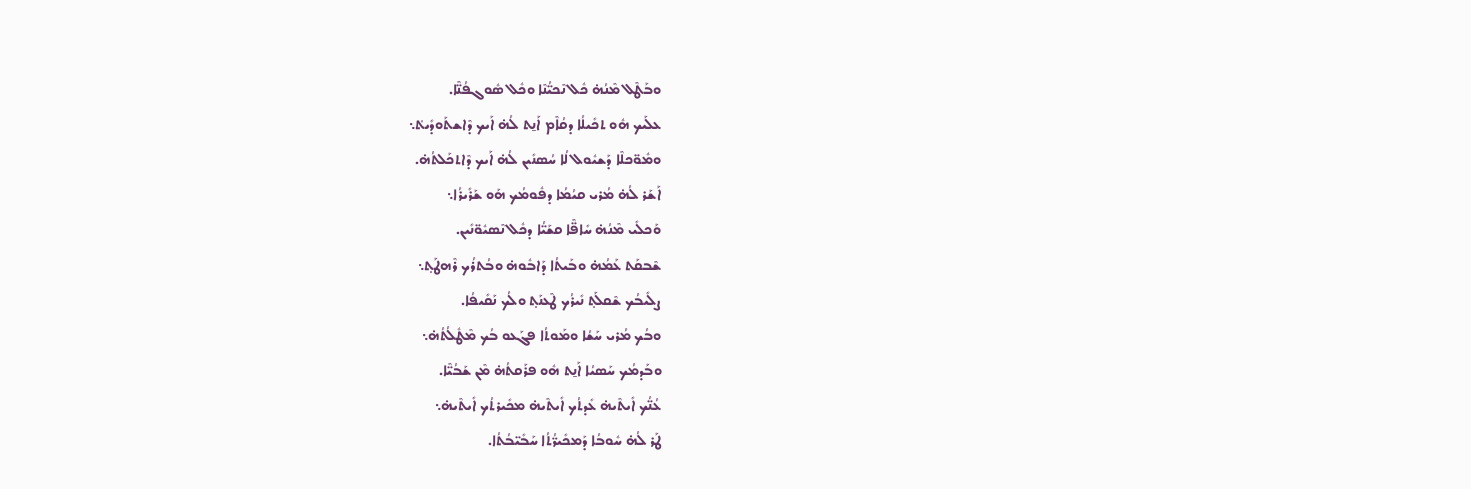ܘܒܰܛܶܠ ܡܶܢܳܗ̇ ܟܽܠ ܢܶܟܝ̈ܳܢܶܐ ܘܟܽܠ ܣܽܘܓܦܳܢ̈ܶܐ.
ܥܠܰܝܟ ܗܽܘ ܬܟܺܝܠܳܐ ܕܩܳܐܶܡ ܐܰܢ̱ܬ ܠܳܗ̇ ܐܰܝܟ ܕܶܐܫܬܰܘܕܺܝܬ̊܆
ܘܡܽܘ̈ܟܠܶܐ ܕܰܫܝܽܘܠ ܠܳܐ ܚܳܣܢܺܝܢ ܠܳܗ̇ ܐܰܝܟ ܕܶܐܬܟܰܠܬܳܗ̇.
ܐܰܫܰܪ ܠܳܗ̇ ܡܳܪܝ ܩܝܳܡܳܐ ܕܦܽܘܡܳܟ ܗܰܘ ܫܰܪܺܝܪܳܐ܆
ܘܰܟܠܺܝ ܡܶܢܳܗ̇ ܚܺܐܦ̈ܶܐ ܩܫܰܝ̈ܳܐ ܕܟܽܠ ܢܶܣܝܽܘ̈ܢܺܝܢ.
ܫܶܒܩܰܬ ܥܰܡܳܗ̇ ܘܒܰܝܬܳܐ ܕܰܐܒܽܘܗ̇ ܘܒܳܬܪܳܟ ܪܶܗܛܰܬ̥܆
ܨܠܺܝܒܳܟ ܫܶܩܠܰܬ̥ ܢܺܝܪܳܟ ܛܶܥܢܰܬ̥ ܘܠܳܟ ܢܰܩܺܝܦܳܐ.
ܘܒܳܟ ܡܳܪܝ ܚܰܫܳܐ ܘܡܰܘܬܳܐ ܦܓܰܥܘ ܒܳܟ ܡܶܛܽܠܳܬܳܗ̇܆
ܘܒܰܕܡܳܟ ܚܰܣܝܳܐ ܐܰܢ̱ܬ ܗܽܘ ܦܪܰܩܬܳܗ̇ ܡܶܢ ܫܰܒܳܝ̈ܶܐ.
ܥܳܢ̈ܳܟ ܐܺܝܬܶܝܗ̇ ܥܺܕܬܳܟ ܐܺܝܬܶܝܗ̇ ܡܟܺܝܪܬܳܟ ܐܺܝܬܶܝܗ̇܆
ܛܰܪ ܠܳܗ̇ ܚܽܘܒܳܐ ܕܰܡܟܺܝܪ̈ܳܬܳܐ ܚܰܒܺܝ̈ܒܳܬܳܐ.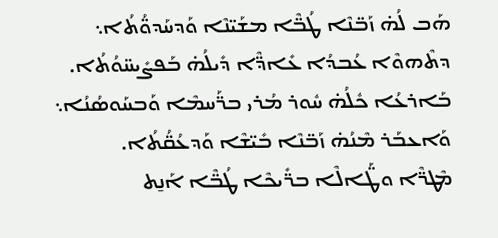ܗܰܒ ܠܳܗ̇ ܙܰܒ̈ܢܶܐ ܛܳܒ̈ܶܐ ܡܫܰܝ̈ܢܶܐ ܘܰܕܚܰܕܘ̈ܳܬܳܐ܆
ܕܬܶܗܘܶܐ ܥܳܒܕܳܐ ܥܺܐܕ̈ܶܐ ܕܺܝܠܳܗ̇ ܒܰܦܨܺܝܚ̈ܘܳܬܳܐ.
ܒܰܐܪܥܳܐ ܟܽܠܳܗ̇ ܚܽܘܪ ܡܳܪܝ ܒܪ̈ܰܚܡܶܐ ܘܰܒܚܰܘܣܳܢܳܐ܆
ܘܰܐܥܒܰܪ ܡܶܢܳܗ̇ ܙܰܒ̈ܢܶܐ ܒܺܝ̈ܫܶܐ ܘܰܕܥܳܩ̈ܳܬܳܐ.
ܡܶܛܪ̈ܶܐ ܘܛ̈ܰܐܠܶܐ ܒܪ̈ܺܝܟܶܐ ܛܳܒ̈ܶܐ ܐܰܢ̱ܬ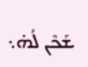ܫܰܟܶܢ ܠܳܗ̇܆